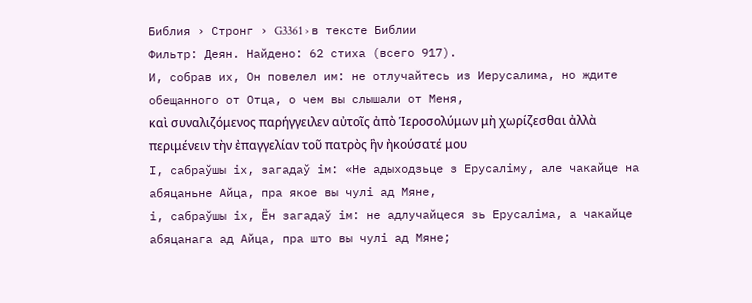Библия › Стронг › G3361 › в тексте Библии
Фильтр: Деян. Найдено: 62 стиха (всего 917).
И, собрав их, Он повелел им: не отлучайтесь из Иерусалима, но ждите обещанного от Отца, о чем вы слышали от Меня,
καὶ συναλιζόμενος παρήγγειλεν αὐτοῖς ἀπὸ Ἱεροσολύμων μὴ χωρίζεσθαι ἀλλὰ περιμένειν τὴν ἐπαγγελίαν τοῦ πατρὸς ἣν ἠκούσατέ μου
І, сабраўшы іх, загадаў ім: «Не адыходзьце з Ерусаліму, але чакайце на абяцаньне Айца, пра якое вы чулі ад Мяне,
і, сабраўшы іх, Ён загадаў ім: не адлучайцеся зь Ерусаліма, а чакайце абяцанага ад Айца, пра што вы чулі ад Мяне;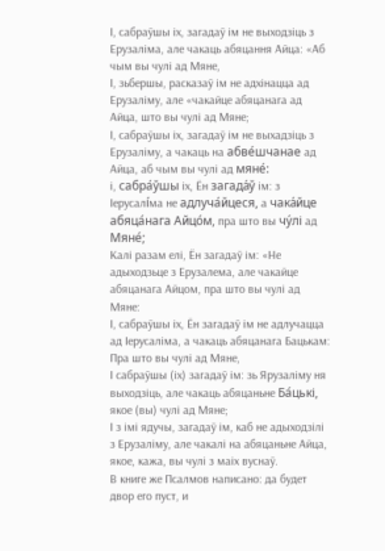І, сабраўшы іх, загадаў ім не выходзіць з Ерузаліма, але чакаць абяцання Айца: «Аб чым вы чулі ад Мяне,
І, зьбершы, расказаў ім не адхінацца ад Ерузаліму, але «чакайце абяцанага ад Айца, што вы чулі ад Мяне;
І, сабраўшы іх, загадаў ім не выхадзіць з Ерузаліму, а чакаць на абве́шчанае ад Айца, аб чым вы чулі ад мяне́:
і, сабра́ўшы іх, Ён загада́ў ім: з Іерусалíма не адлуча́йцеся, а чака́йце абяца́нага Айцо́м, пра што вы чу́лі ад Мяне́;
Калі разам елі, Ён загадаў ім: «Не адыходзьце з Ерузалема, але чакайце абяцанага Айцом, пра што вы чулі ад Мяне:
І, сабраўшы іх, Ён загадаў ім не адлучацца ад Іерусаліма, а чакаць абяцанага Бацькам: Пра што вы чулі ад Мяне,
І сабраўшы (іх) загадаў ім: зь Ярузаліму ня выходзіць, але чакаць абяцаньне Ба́цькі, якое (вы) чулі ад Мяне;
І з імі ядучы, загадаў ім, каб не адыходзілі з Ерузаліму, але чакалі на абяцаньне Айца, якое, кажа, вы чулі з маіх вуснаў.
В книге же Псалмов написано: да будет двор его пуст, и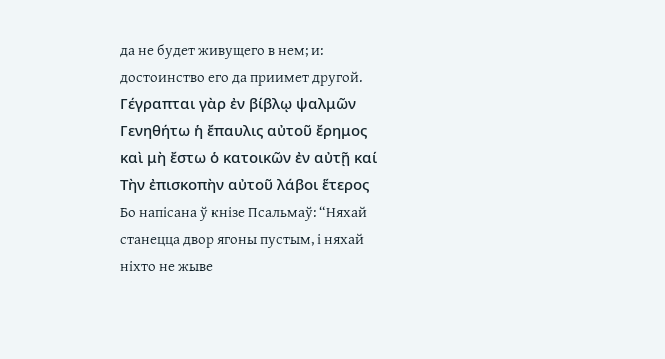да не будет живущего в нем; и: достоинство его да приимет другой.
Γέγραπται γὰρ ἐν βίβλῳ ψαλμῶν Γενηθήτω ἡ ἔπαυλις αὐτοῦ ἔρημος καὶ μὴ ἔστω ὁ κατοικῶν ἐν αὐτῇ καί Τὴν ἐπισκοπὴν αὐτοῦ λάβοι ἕτερος
Бо напісана ў кнізе Псальмаў: “Няхай станецца двор ягоны пустым, і няхай ніхто не жыве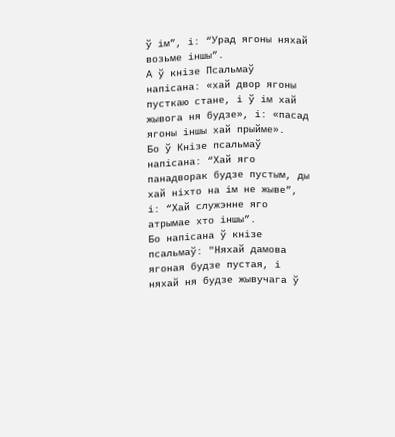ў ім”, і: “Урад ягоны няхай возьме іншы”.
А ў кнізе Псальмаў напісана: «хай двор ягоны пусткаю стане, і ў ім хай жывога ня будзе», і: «пасад ягоны іншы хай прыйме».
Бо ў Кнізе псальмаў напісана: “Хай яго панадворак будзе пустым, ды хай ніхто на ім не жыве”, і: “Хай служэнне яго атрымае хто іншы”.
Бо напісана ў кнізе псальмаў: "Няхай дамова ягоная будзе пустая, і няхай ня будзе жывучага ў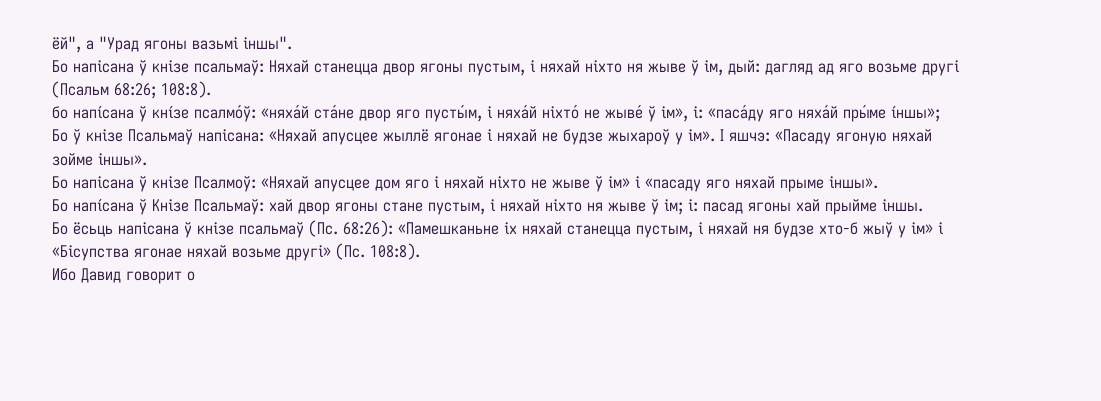ёй", а "Урад ягоны вазьмі іншы".
Бо напісана ў кнізе псальмаў: Няхай станецца двор ягоны пустым, і няхай ніхто ня жыве ў ім, дый: дагляд ад яго возьме другі (Псальм 68:26; 108:8).
бо напíсана ў кнíзе псалмо́ў: «няха́й ста́не двор яго пусты́м, і няха́й ніхто́ не жыве́ ў ім», і: «паса́ду яго няха́й пры́ме íншы»;
Бо ў кнізе Псальмаў напісана: «Няхай апусцее жыллё ягонае і няхай не будзе жыхароў у ім». І яшчэ: «Пасаду ягоную няхай зойме іншы».
Бо напісана ў кнізе Псалмоў: «Няхай апусцее дом яго і няхай ніхто не жыве ў ім» і «пасаду яго няхай прыме іншы».
Бо напíсана ў Кнізе Псальмаў: хай двор ягоны стане пустым, і няхай ніхто ня жыве ў ім; і: пасад ягоны хай прыйме іншы.
Бо ёсьць напісана ў кнізе псальмаў (Пс. 68:26): «Памешканьне іх няхай станецца пустым, і няхай ня будзе хто-б жыў у ім» і «Бісупства ягонае няхай возьме другі» (Пс. 108:8).
Ибо Давид говорит о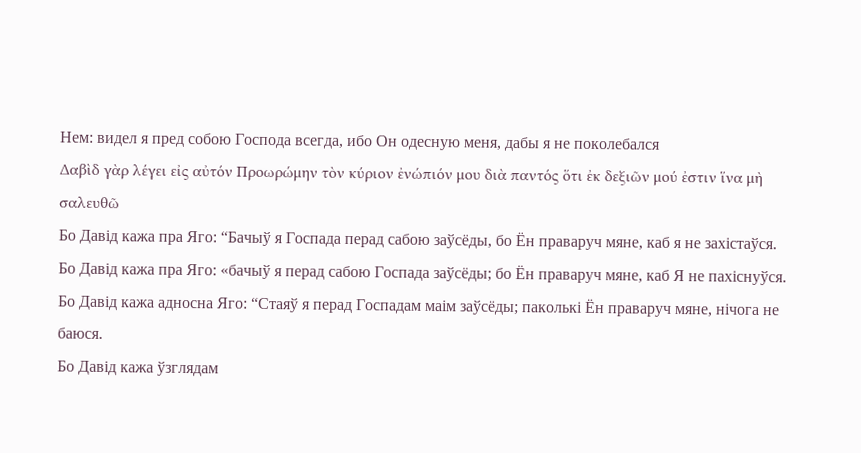Нем: видел я пред собою Господа всегда, ибо Он одесную меня, дабы я не поколебался
Δαβὶδ γὰρ λέγει εἰς αὐτόν Προωρώμην τὸν κύριον ἐνώπιόν μου διὰ παντός ὅτι ἐκ δεξιῶν μού ἐστιν ἵνα μὴ σαλευθῶ
Бо Давід кажа пра Яго: “Бачыў я Госпада перад сабою заўсёды, бо Ён праваруч мяне, каб я не захістаўся.
Бо Давід кажа пра Яго: «бачыў я перад сабою Госпада заўсёды; бо Ён праваруч мяне, каб Я не пахіснуўся.
Бо Давід кажа адносна Яго: “Стаяў я перад Госпадам маім заўсёды; паколькі Ён праваруч мяне, нічога не баюся.
Бо Давід кажа ўзглядам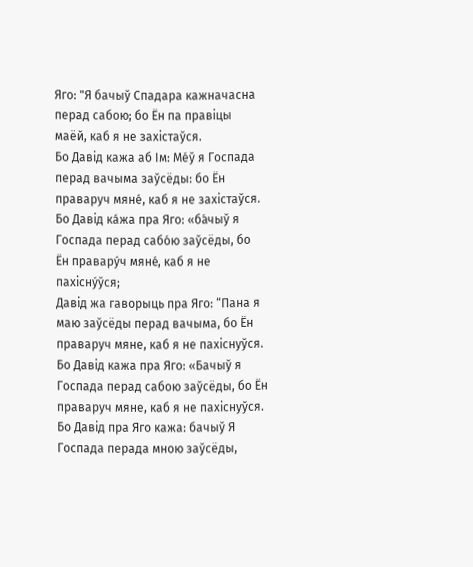Яго: "Я бачыў Спадара кажначасна перад сабою; бо Ён па правіцы маёй, каб я не захістаўся.
Бо Давід кажа аб Ім: Ме́ў я Госпада перад вачыма заўсёды: бо Ён праваруч мяне́, каб я не захістаўся.
Бо Давід ка́жа пра Яго: «ба́чыў я Госпада перад сабо́ю заўсёды, бо Ён правару́ч мяне́, каб я не пахісну́ўся;
Давід жа гаворыць пра Яго: “Пана я маю заўсёды перад вачыма, бо Ён праваруч мяне, каб я не пахіснуўся.
Бо Давід кажа пра Яго: «Бачыў я Госпада перад сабою заўсёды, бо Ён праваруч мяне, каб я не пахіснуўся.
Бо Давід пра Яго кажа: бачыў Я Госпада перада мною заўсёды,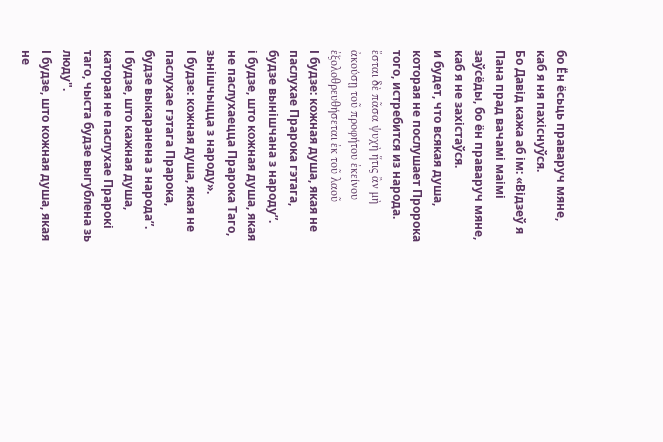бо Ён ёсьць праваруч мяне, каб я ня пахіснуўся.
Бо Давід кажа аб ім: «Відзеў я Пана прад вачамі маімі заўсёды, бо ён праваруч мяне, каб я не захістаўся.
и будет, что всякая душа, которая не послушает Пророка того, истребится из народа.
ἔσται δὲ πᾶσα ψυχὴ ἥτις ἂν μὴ ἀκούσῃ τοῦ προφήτου ἐκείνου ἐξολοθρευθήσεται ἐκ τοῦ λαοῦ
І будзе: кожная душа, якая не паслухае Прарока гэтага, будзе вынішчана з народу”.
і будзе, што кожная душа, якая не паслухаецца Прарока Таго, зьнішчыцца з народу».
І будзе: кожная душа, якая не паслухае гэтага Прарока, будзе выкаранена з народа”.
І будзе, што кажная душа, каторая не паслухае Прарокі таго, чыста будзе выгублена зь люду".
І будзе, што кожная душа, якая не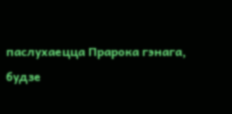паслухаецца Прарока гэнага, будзе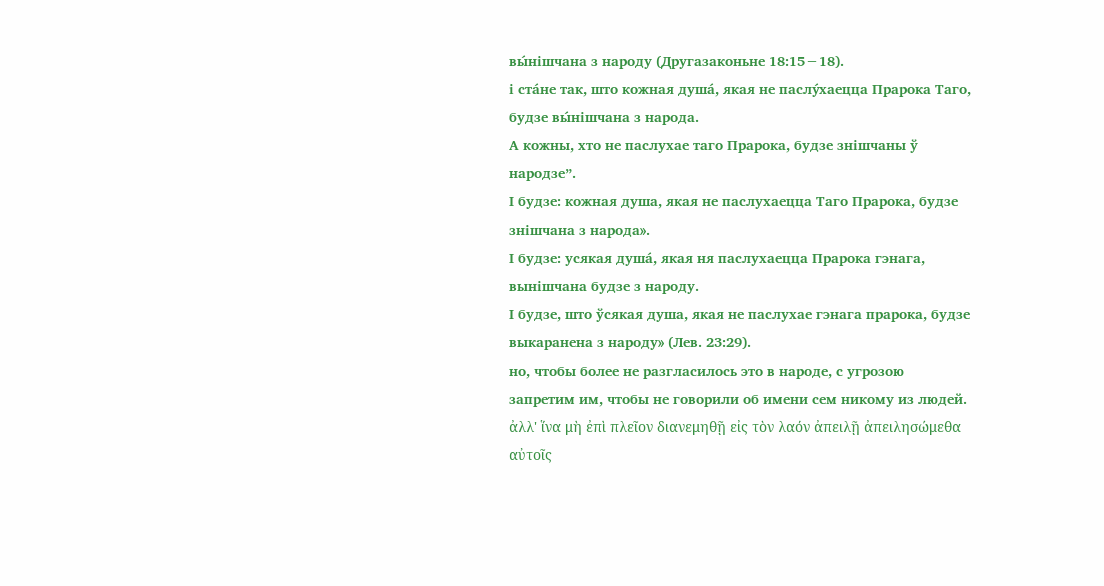вы́нішчана з народу (Другазаконьне 18:15−18).
і ста́не так, што кожная душа́, якая не паслу́хаецца Прарока Таго, будзе вы́нішчана з народа.
А кожны, хто не паслухае таго Прарока, будзе знішчаны ў народзе”.
І будзе: кожная душа, якая не паслухаецца Таго Прарока, будзе знішчана з народа».
І будзе: усякая душа́, якая ня паслухаецца Прарока гэнага, вынішчана будзе з народу.
І будзе, што ўсякая душа, якая не паслухае гэнага прарока, будзе выкаранена з народу» (Лев. 23:29).
но, чтобы более не разгласилось это в народе, с угрозою запретим им, чтобы не говорили об имени сем никому из людей.
ἀλλ' ἵνα μὴ ἐπὶ πλεῖον διανεμηθῇ εἰς τὸν λαόν ἀπειλῇ ἀπειλησώμεθα αὐτοῖς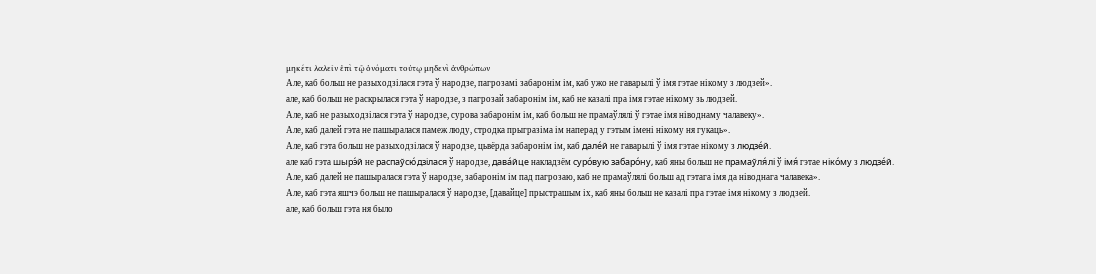μηκέτι λαλεῖν ἐπὶ τῷ ὀνόματι τούτῳ μηδενὶ ἀνθρώπων
Але, каб больш не разыходзілася гэта ў народзе, пагрозамі забаронім ім, каб ужо не гаварылі ў імя гэтае нікому з людзей».
але, каб больш не раскрылася гэта ў народзе, з пагрозай забаронім ім, каб не казалі пра імя гэтае нікому зь людзей.
Але, каб не разыходзілася гэта ў народзе, сурова забаронім ім, каб больш не прамаўлялі ў гэтае імя ніводнаму чалавеку».
Але, каб далей гэта не пашыралася памеж люду, стродка прыгразіма ім наперад у гэтым імені нікому ня гукаць».
Але, каб гэта больш не разыходзілася ў народзе, цьвёрда забаронім ім, каб дале́й не гаварылі ў імя гэтае нікому з людзе́й.
але каб гэта шырэ́й не распаўсю́дзілася ў народзе, дава́йце накладзём суро́вую забаро́ну, каб яны больш не прамаўля́лі ў імя́ гэтае ніко́му з людзе́й.
Але, каб далей не пашыралася гэта ў народзе, забаронім ім пад пагрозаю, каб не прамаўлялі больш ад гэтага імя да ніводнага чалавека».
Але, каб гэта яшчэ больш не пашыралася ў народзе, [давайце] прыстрашым іх, каб яны больш не казалі пра гэтае імя нікому з людзей.
але, каб больш гэта ня было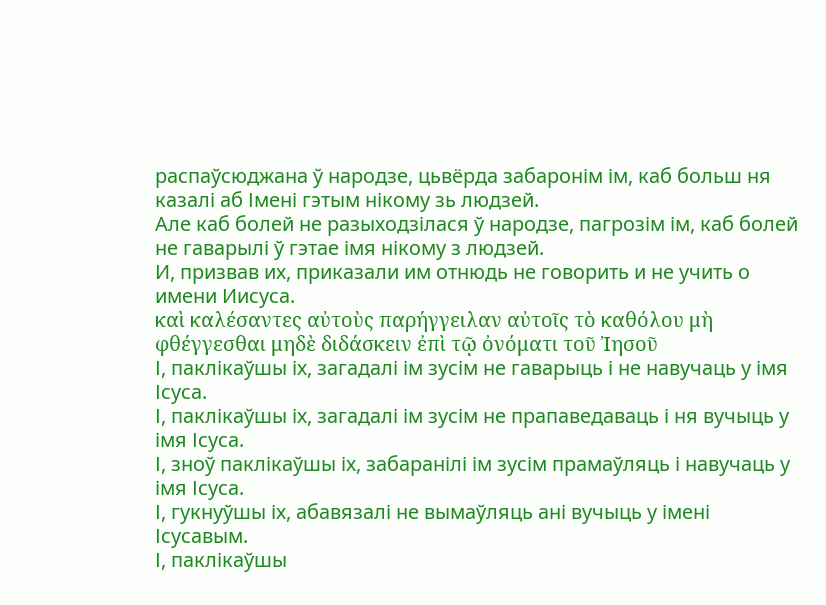распаўсюджана ў народзе, цьвёрда забаронім ім, каб больш ня казалі аб Імені гэтым нікому зь людзей.
Але каб болей не разыходзілася ў народзе, пагрозім ім, каб болей не гаварылі ў гэтае імя нікому з людзей.
И, призвав их, приказали им отнюдь не говорить и не учить о имени Иисуса.
καὶ καλέσαντες αὐτοὺς παρήγγειλαν αὐτοῖς τὸ καθόλου μὴ φθέγγεσθαι μηδὲ διδάσκειν ἐπὶ τῷ ὀνόματι τοῦ Ἰησοῦ
І, паклікаўшы іх, загадалі ім зусім не гаварыць і не навучаць у імя Ісуса.
І, паклікаўшы іх, загадалі ім зусім не прапаведаваць і ня вучыць у імя Ісуса.
І, зноў паклікаўшы іх, забаранілі ім зусім прамаўляць і навучаць у імя Ісуса.
І, гукнуўшы іх, абавязалі не вымаўляць ані вучыць у імені Ісусавым.
І, паклікаўшы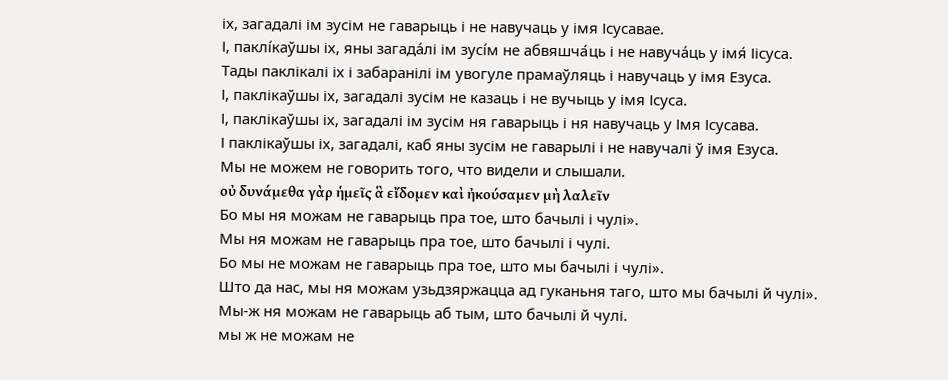іх, загадалі ім зусім не гаварыць і не навучаць у імя Ісусавае.
І, паклíкаўшы іх, яны загада́лі ім зусíм не абвяшча́ць і не навуча́ць у імя́ Іісуса.
Тады паклікалі іх і забаранілі ім увогуле прамаўляць і навучаць у імя Езуса.
І, паклікаўшы іх, загадалі зусім не казаць і не вучыць у імя Ісуса.
І, паклікаўшы іх, загадалі ім зусім ня гаварыць і ня навучаць у Імя Ісусава.
І паклікаўшы іх, загадалі, каб яны зусім не гаварылі і не навучалі ў імя Езуса.
Мы не можем не говорить того, что видели и слышали.
οὐ δυνάμεθα γὰρ ἡμεῖς ἃ εἴδομεν καὶ ἠκούσαμεν μὴ λαλεῖν
Бо мы ня можам не гаварыць пра тое, што бачылі і чулі».
Мы ня можам не гаварыць пра тое, што бачылі і чулі.
Бо мы не можам не гаварыць пра тое, што мы бачылі і чулі».
Што да нас, мы ня можам узьдзяржацца ад гуканьня таго, што мы бачылі й чулі».
Мы-ж ня можам не гаварыць аб тым, што бачылі й чулі.
мы ж не можам не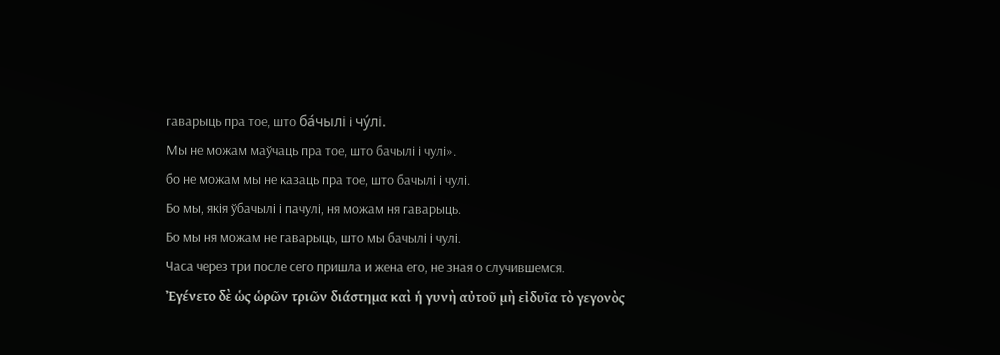гаварыць пра тое, што ба́чылі і чу́лі.
Мы не можам маўчаць пра тое, што бачылі і чулі».
бо не можам мы не казаць пра тое, што бачылі і чулі.
Бо мы, якія ўбачылі і пачулі, ня можам ня гаварыць.
Бо мы ня можам не гаварыць, што мы бачылі і чулі.
Часа через три после сего пришла и жена его, не зная о случившемся.
Ἐγένετο δὲ ὡς ὡρῶν τριῶν διάστημα καὶ ἡ γυνὴ αὐτοῦ μὴ εἰδυῖα τὸ γεγονὸς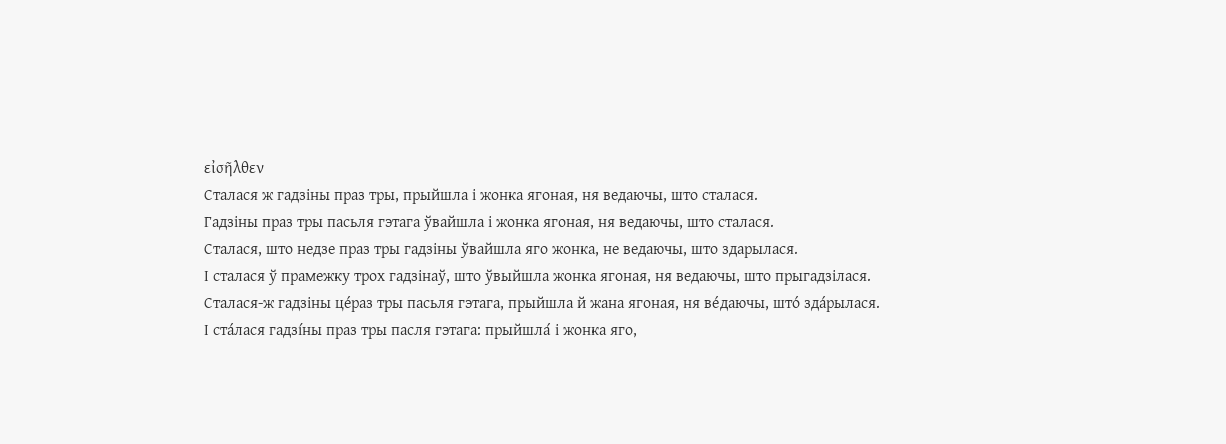εἰσῆλθεν
Сталася ж гадзіны праз тры, прыйшла і жонка ягоная, ня ведаючы, што сталася.
Гадзіны праз тры пасьля гэтага ўвайшла і жонка ягоная, ня ведаючы, што сталася.
Сталася, што недзе праз тры гадзіны ўвайшла яго жонка, не ведаючы, што здарылася.
І сталася ў прамежку трох гадзінаў, што ўвыйшла жонка ягоная, ня ведаючы, што прыгадзілася.
Сталася-ж гадзіны це́раз тры пасьля гэтага, прыйшла й жана ягоная, ня ве́даючы, што́ зда́рылася.
І ста́лася гадзíны праз тры пасля гэтага: прыйшла́ і жонка яго,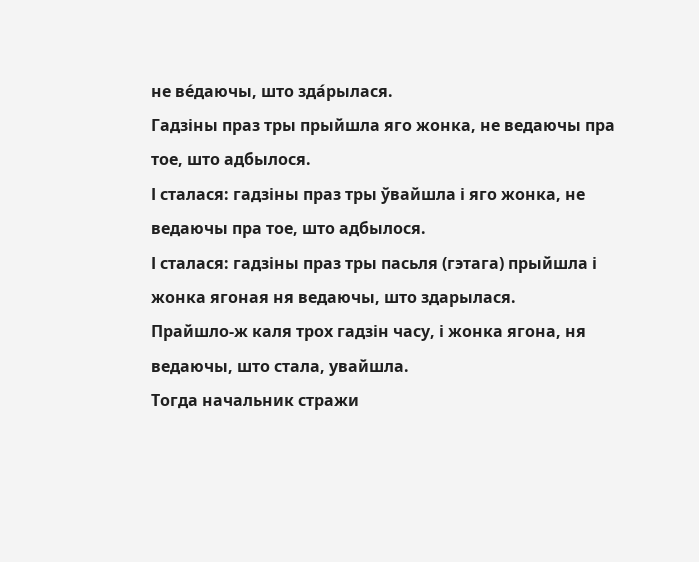не ве́даючы, што зда́рылася.
Гадзіны праз тры прыйшла яго жонка, не ведаючы пра тое, што адбылося.
І сталася: гадзіны праз тры ўвайшла і яго жонка, не ведаючы пра тое, што адбылося.
І сталася: гадзіны праз тры пасьля (гэтага) прыйшла і жонка ягоная ня ведаючы, што здарылася.
Прайшло-ж каля трох гадзін часу, і жонка ягона, ня ведаючы, што стала, увайшла.
Тогда начальник стражи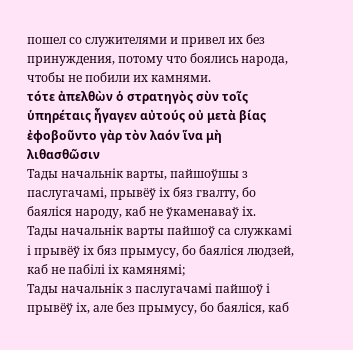пошел со служителями и привел их без принуждения, потому что боялись народа, чтобы не побили их камнями.
τότε ἀπελθὼν ὁ στρατηγὸς σὺν τοῖς ὑπηρέταις ἦγαγεν αὐτούς οὐ μετὰ βίας ἐφοβοῦντο γὰρ τὸν λαόν ἵνα μὴ λιθασθῶσιν
Тады начальнік варты, пайшоўшы з паслугачамі, прывёў іх бяз гвалту, бо баяліся народу, каб не ўкаменаваў іх.
Тады начальнік варты пайшоў са служкамі і прывёў іх бяз прымусу, бо баяліся людзей, каб не пабілі іх камянямі;
Тады начальнік з паслугачамі пайшоў і прывёў іх, але без прымусу, бо баяліся, каб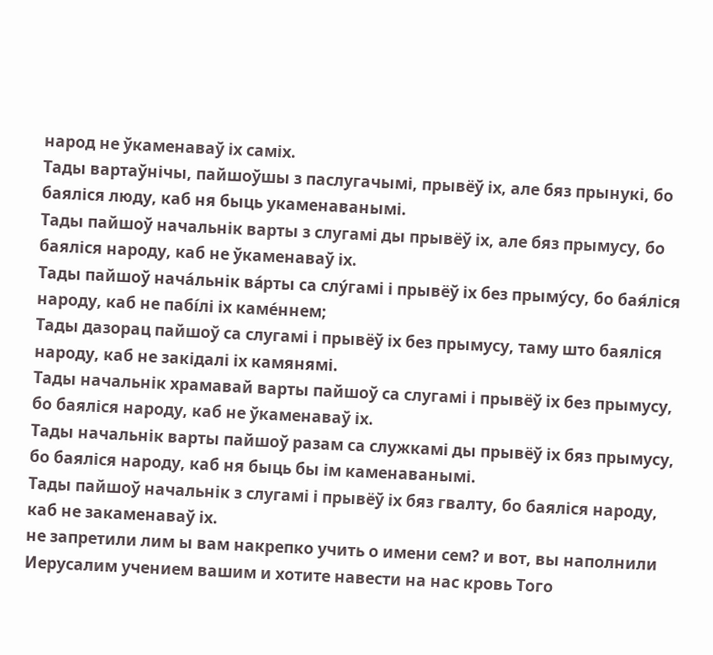народ не ўкаменаваў іх саміх.
Тады вартаўнічы, пайшоўшы з паслугачымі, прывёў іх, але бяз прынукі, бо баяліся люду, каб ня быць укаменаванымі.
Тады пайшоў начальнік варты з слугамі ды прывёў іх, але бяз прымусу, бо баяліся народу, каб не ўкаменаваў іх.
Тады пайшоў нача́льнік ва́рты са слу́гамі і прывёў іх без прыму́су, бо бая́ліся народу, каб не пабíлі іх каме́ннем;
Тады дазорац пайшоў са слугамі і прывёў іх без прымусу, таму што баяліся народу, каб не закідалі іх камянямі.
Тады начальнік храмавай варты пайшоў са слугамі і прывёў іх без прымусу, бо баяліся народу, каб не ўкаменаваў іх.
Тады начальнік варты пайшоў разам са служкамі ды прывёў іх бяз прымусу, бо баяліся народу, каб ня быць бы ім каменаванымі.
Тады пайшоў начальнік з слугамі і прывёў іх бяз гвалту, бо баяліся народу, каб не закаменаваў іх.
не запретили лим ы вам накрепко учить о имени сем? и вот, вы наполнили Иерусалим учением вашим и хотите навести на нас кровь Того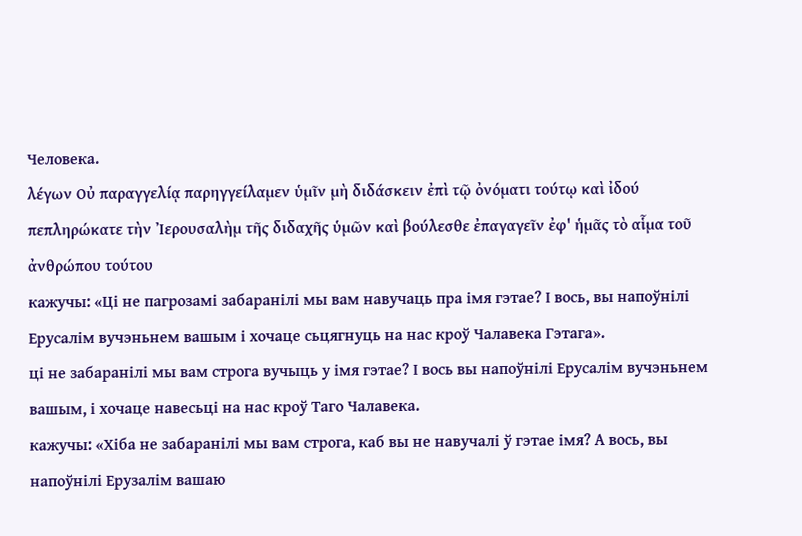Человека.
λέγων Οὐ παραγγελίᾳ παρηγγείλαμεν ὑμῖν μὴ διδάσκειν ἐπὶ τῷ ὀνόματι τούτῳ καὶ ἰδού πεπληρώκατε τὴν Ἰερουσαλὴμ τῆς διδαχῆς ὑμῶν καὶ βούλεσθε ἐπαγαγεῖν ἐφ' ἡμᾶς τὸ αἷμα τοῦ ἀνθρώπου τούτου
кажучы: «Ці не пагрозамі забаранілі мы вам навучаць пра імя гэтае? І вось, вы напоўнілі Ерусалім вучэньнем вашым і хочаце сьцягнуць на нас кроў Чалавека Гэтага».
ці не забаранілі мы вам строга вучыць у імя гэтае? І вось вы напоўнілі Ерусалім вучэньнем вашым, і хочаце навесьці на нас кроў Таго Чалавека.
кажучы: «Хіба не забаранілі мы вам строга, каб вы не навучалі ў гэтае імя? А вось, вы напоўнілі Ерузалім вашаю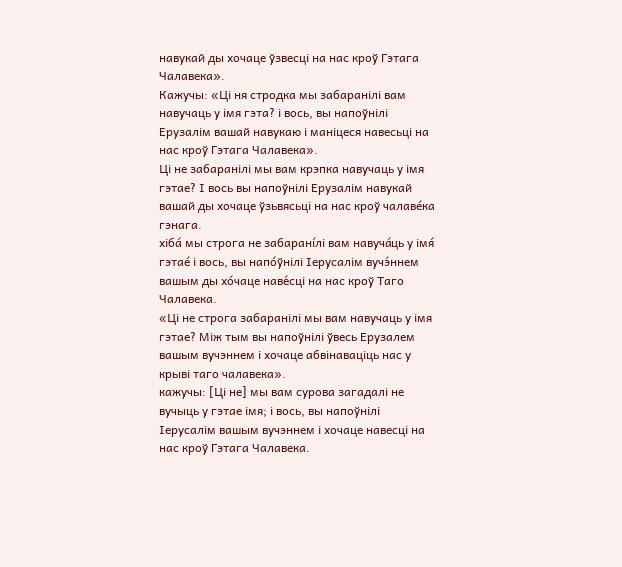навукай ды хочаце ўзвесці на нас кроў Гэтага Чалавека».
Кажучы: «Ці ня стродка мы забаранілі вам навучаць у імя гэта? і вось, вы напоўнілі Ерузалім вашай навукаю і маніцеся навесьці на нас кроў Гэтага Чалавека».
Ці не забаранілі мы вам крэпка навучаць у імя гэтае? І вось вы напоўнілі Ерузалім навукай вашай ды хочаце ўзьвясьці на нас кроў чалаве́ка гэнага.
хіба́ мы строга не забаранíлі вам навуча́ць у імя́ гэтае́ і вось, вы напо́ўнілі Іерусалім вучэ́ннем вашым ды хо́чаце наве́сці на нас кроў Таго Чалавека.
«Ці не строга забаранілі мы вам навучаць у імя гэтае? Між тым вы напоўнілі ўвесь Ерузалем вашым вучэннем і хочаце абвінаваціць нас у крыві таго чалавека».
кажучы: [Ці не] мы вам сурова загадалі не вучыць у гэтае імя; і вось, вы напоўнілі Іерусалім вашым вучэннем і хочаце навесці на нас кроў Гэтага Чалавека.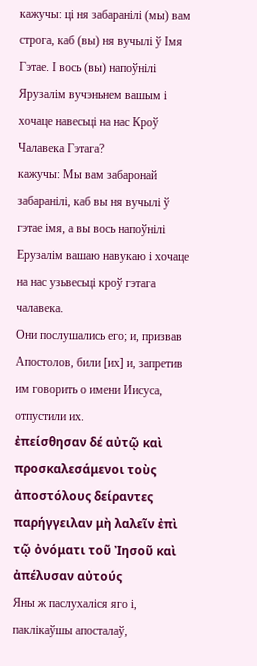кажучы: ці ня забаранілі (мы) вам строга, каб (вы) ня вучылі ў Імя Гэтае. І вось (вы) напоўнілі Ярузалім вучэньнем вашым і хочаце навесьці на нас Кроў Чалавека Гэтага?
кажучы: Мы вам забаронай забаранілі, каб вы ня вучылі ў гэтае імя, а вы вось напоўнілі Ерузалім вашаю навукаю і хочаце на нас узьвесьці кроў гэтага чалавека.
Они послушались его; и, призвав Апостолов, били [их] и, запретив им говорить о имени Иисуса, отпустили их.
ἐπείσθησαν δέ αὐτῷ καὶ προσκαλεσάμενοι τοὺς ἀποστόλους δείραντες παρήγγειλαν μὴ λαλεῖν ἐπὶ τῷ ὀνόματι τοῦ Ἰησοῦ καὶ ἀπέλυσαν αὐτούς
Яны ж паслухаліся яго і, паклікаўшы апосталаў,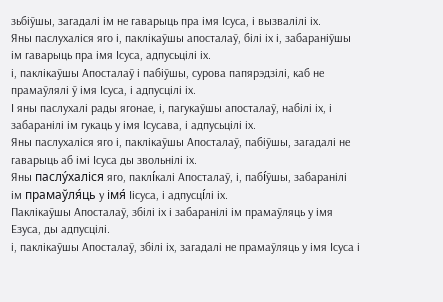зьбіўшы, загадалі ім не гаварыць пра імя Ісуса, і вызвалілі іх.
Яны паслухаліся яго і, паклікаўшы апосталаў, білі іх і, забараніўшы ім гаварыць пра імя Ісуса, адпусьцілі іх.
і, паклікаўшы Апосталаў і пабіўшы, сурова папярэдзілі, каб не прамаўлялі ў імя Ісуса, і адпусцілі іх.
І яны паслухалі рады ягонае, і, пагукаўшы апосталаў, набілі іх, і забаранілі ім гукаць у імя Ісусава, і адпусьцілі іх.
Яны паслухаліся яго і, паклікаўшы Апосталаў, пабіўшы, загадалі не гаварыць аб імі Ісуса ды звольнілі іх.
Яны паслу́халіся яго, паклíкалі Апосталаў, і, пабíўшы, забаранілі ім прамаўля́ць у імя́ Іісуса, і адпусцíлі іх.
Паклікаўшы Апосталаў, збілі іх і забаранілі ім прамаўляць у імя Езуса, ды адпусцілі.
і, паклікаўшы Апосталаў, збілі іх, загадалі не прамаўляць у імя Ісуса і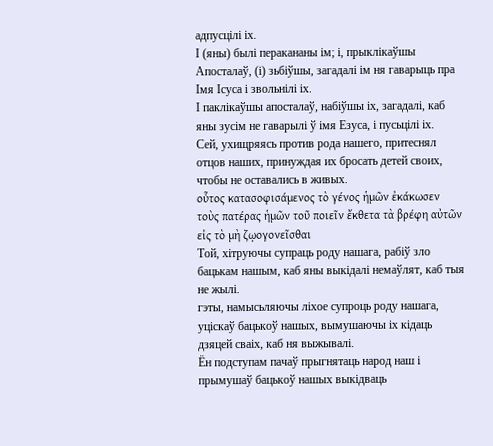адпусцілі іх.
І (яны) былі перакананы ім; і, прыклікаўшы Апосталаў, (і) зьбіўшы, загадалі ім ня гаварыць пра Імя Ісуса і звольнілі іх.
І паклікаўшы апосталаў, набіўшы іх, загадалі, каб яны зусім не гаварылі ў імя Езуса, і пусьцілі іх.
Сей, ухищряясь против рода нашего, притеснял отцов наших, принуждая их бросать детей своих, чтобы не оставались в живых.
οὗτος κατασοφισάμενος τὸ γένος ἡμῶν ἐκάκωσεν τοὺς πατέρας ἡμῶν τοῦ ποιεῖν ἔκθετα τὰ βρέφη αὐτῶν εἰς τὸ μὴ ζῳογονεῖσθαι
Той, хітруючы супраць роду нашага, рабіў зло бацькам нашым, каб яны выкідалі немаўлят, каб тыя не жылі.
гэты, намысьляючы ліхое супроць роду нашага, уціскаў бацькоў нашых, вымушаючы іх кідаць дзяцей сваіх, каб ня выжывалі.
Ён подступам пачаў прыгнятаць народ наш і прымушаў бацькоў нашых выкідваць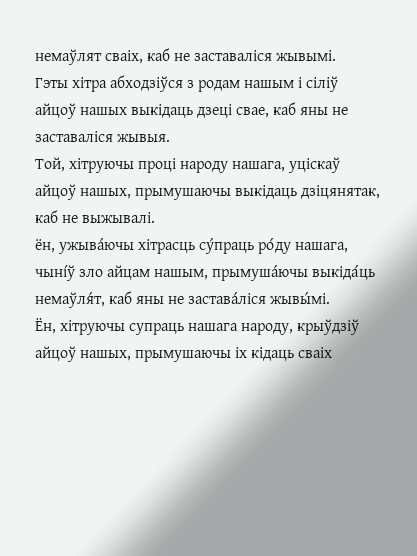немаўлят сваіх, каб не заставаліся жывымі.
Гэты хітра абходзіўся з родам нашым і сіліў айцоў нашых выкідаць дзеці свае, каб яны не заставаліся жывыя.
Той, хітруючы проці народу нашага, уціскаў айцоў нашых, прымушаючы выкідаць дзіцянятак, каб не выжывалі.
ён, ужыва́ючы хітрасць су́праць ро́ду нашага, чынíў зло айцам нашым, прымуша́ючы выкіда́ць немаўля́т, каб яны не застава́ліся жывы́мі.
Ён, хітруючы супраць нашага народу, крыўдзіў айцоў нашых, прымушаючы іх кідаць сваіх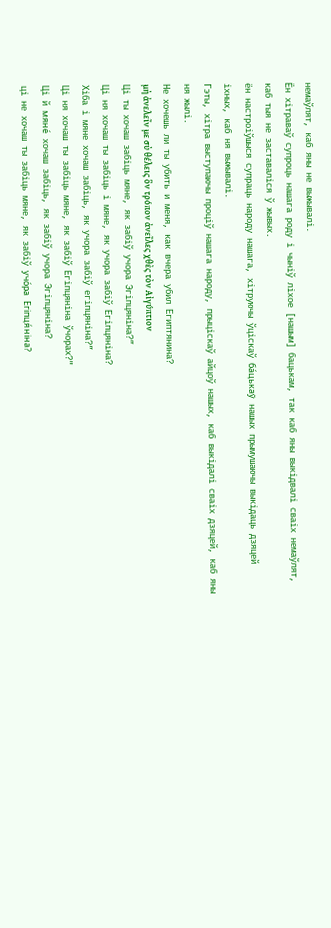немаўлят, каб яны не выжывалі.
Ён хітраваў супроць нашага роду і чыніў ліхое [нашым] бацькам, так каб яны выкідвалі сваіх немаўлят, каб тыя не заставаліся ў жывых.
ён настроіўшыся супраць народу нашага, хітруючы ўціскаў ба́цькаў нашых прымушаючы выкідаць дзяцей іхных, каб ня выжывалі.
Гэты, хітра выступаючы проціў нашага народу, прыціскаў айцоў нашых, каб выкідалі сваіх дзяцей, каб яны ня жылі.
Не хочешь ли ты убить и меня, как вчера убил Египтянина?
μὴ ἀνελεῖν με σὺ θέλεις ὃν τρόπον ἀνεῖλες χθὲς τὸν Αἰγύπτιον
Ці ты хочаш забіць мяне, як забіў учора Эгіпцяніна?”
Ці ня хочаш ты забіць і мяне, як учора забіў Егіпцяніна?
Хіба і мяне хочаш забіць, як учора забіў егіпцяніна?”
Ці ня хочаш ты забіць мяне, як забіў Егіпцяніна ўчорах?"
Ці й мяне́ хочаш забіць, як забіў учора Эгіпцяніна?
ці не хочаш ты забіць мяне, як забіў учо́ра Егіпця́ніна?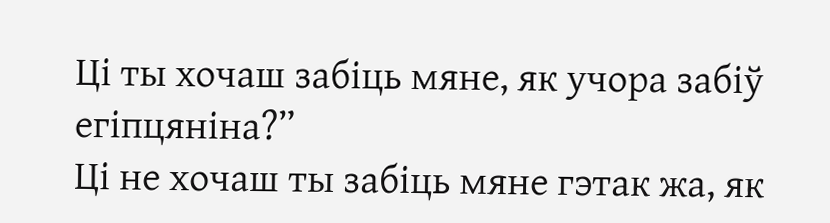Ці ты хочаш забіць мяне, як учора забіў егіпцяніна?”
Ці не хочаш ты забіць мяне гэтак жа, як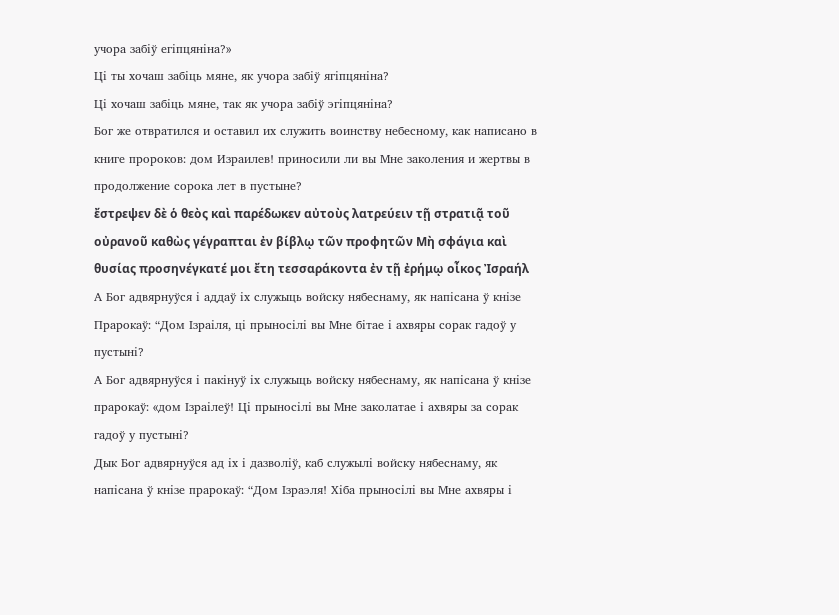учора забіў егіпцяніна?»
Ці ты хочаш забіць мяне, як учора забіў ягіпцяніна?
Ці хочаш забіць мяне, так як учора забіў эгіпцяніна?
Бог же отвратился и оставил их служить воинству небесному, как написано в книге пророков: дом Израилев! приносили ли вы Мне заколения и жертвы в продолжение сорока лет в пустыне?
ἔστρεψεν δὲ ὁ θεὸς καὶ παρέδωκεν αὐτοὺς λατρεύειν τῇ στρατιᾷ τοῦ οὐρανοῦ καθὼς γέγραπται ἐν βίβλῳ τῶν προφητῶν Μὴ σφάγια καὶ θυσίας προσηνέγκατέ μοι ἔτη τεσσαράκοντα ἐν τῇ ἐρήμῳ οἶκος Ἰσραήλ
А Бог адвярнуўся і аддаў іх служыць войску нябеснаму, як напісана ў кнізе Прарокаў: “Дом Ізраіля, ці прыносілі вы Мне бітае і ахвяры сорак гадоў у пустыні?
А Бог адвярнуўся і пакінуў іх служыць войску нябеснаму, як напісана ў кнізе прарокаў: «дом Ізраілеў! Ці прыносілі вы Мне заколатае і ахвяры за сорак гадоў у пустыні?
Дык Бог адвярнуўся ад іх і дазволіў, каб служылі войску нябеснаму, як напісана ў кнізе прарокаў: “Дом Ізраэля! Хіба прыносілі вы Мне ахвяры і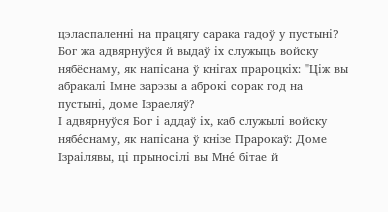цэласпаленні на працягу сарака гадоў у пустыні?
Бог жа адвярнуўся й выдаў іх служыць войску нябёснаму, як напісана ў кнігах прароцкіх: "Ціж вы абракалі Імне зарэзы а аброкі сорак год на пустыні, доме Ізраеляў?
І адвярнуўся Бог і аддаў іх, каб служылі войску нябе́снаму, як напісана ў кнізе Прарокаў: Доме Ізраілявы, ці прыносілі вы Мне́ бітае й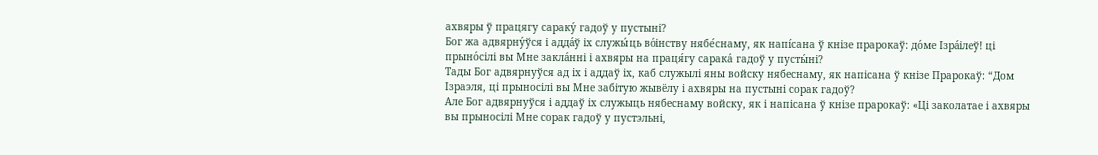ахвяры ў працягу сараку́ гадоў у пустыні?
Бог жа адвярну́ўся і адда́ў іх служы́ць во́інству нябе́снаму, як напíсана ў кнізе прарокаў: до́ме Ізра́ілеў! ці прыно́сілі вы Мне закла́нні і ахвяры на праця́гу сарака́ гадоў у пусты́ні?
Тады Бог адвярнуўся ад іх і аддаў іх, каб служылі яны войску нябеснаму, як напісана ў кнізе Прарокаў: “Дом Ізраэля, ці прыносілі вы Мне забітую жывёлу і ахвяры на пустыні сорак гадоў?
Але Бог адвярнуўся і аддаў іх служыць нябеснаму войску, як і напісана ў кнізе прарокаў: «Ці заколатае і ахвяры вы прыносілі Мне сорак гадоў у пустэльні,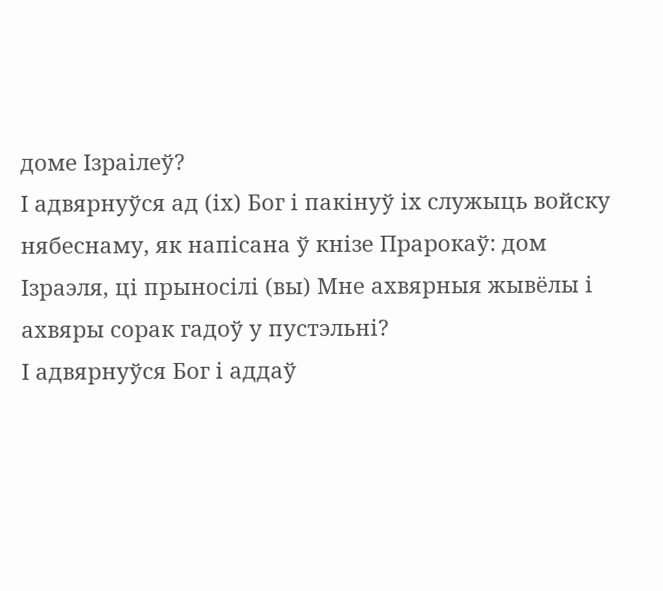доме Ізраілеў?
І адвярнуўся ад (іх) Бог і пакінуў іх служыць войску нябеснаму, як напісана ў кнізе Прарокаў: дом Ізраэля, ці прыносілі (вы) Мне ахвярныя жывёлы і ахвяры сорак гадоў у пустэльні?
І адвярнуўся Бог і аддаў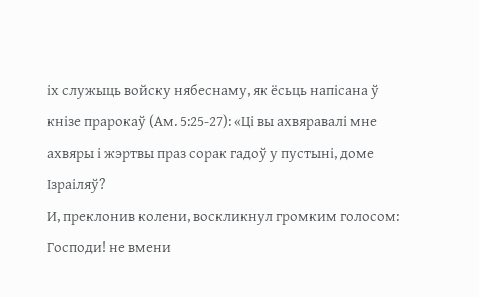іх служыць войску нябеснаму, як ёсьць напісана ў кнізе прарокаў (Ам. 5:25-27): «Ці вы ахвяравалі мне ахвяры і жэртвы праз сорак гадоў у пустыні, доме Ізраіляў?
И, преклонив колени, воскликнул громким голосом: Господи! не вмени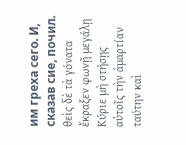им греха сего. И, сказав сие, почил.
θεὶς δὲ τὰ γόνατα ἔκραξεν φωνῇ μεγάλῃ Κύριε μὴ στήσῃς αὐτοῖς τὴν ἁμαρτίαν ταύτην καὶ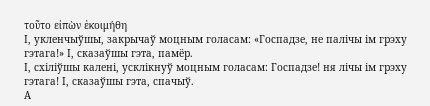τοῦτο εἰπὼν ἐκοιμήθη
І, укленчыўшы, закрычаў моцным голасам: «Госпадзе, не палічы ім грэху гэтага!» І, сказаўшы гэта, памёр.
І, схіліўшы калені, усклікнуў моцным голасам: Госпадзе! ня лічы ім грэху гэтага! І, сказаўшы гэта, спачыў.
А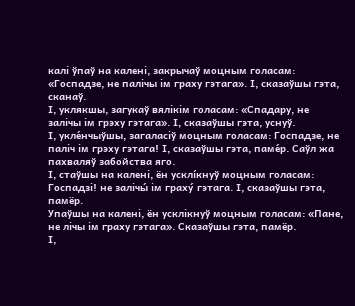калі ўпаў на калені, закрычаў моцным голасам: «Госпадзе, не палічы ім граху гэтага». І, сказаўшы гэта, сканаў.
І, уклякшы, загукаў вялікім голасам: «Спадару, не залічы ім грэху гэтага». І, сказаўшы гэта, уснуў.
І, укле́нчыўшы, загаласіў моцным голасам: Госпадзе, не паліч ім грэху гэтага! І, сказаўшы гэта, паме́р. Саўл жа пахваляў забойства яго.
І, стаўшы на калені, ён усклíкнуў моцным голасам: Госпадзі! не залічы́ ім граху́ гэтага. І, сказаўшы гэта, памёр.
Упаўшы на калені, ён усклікнуў моцным голасам: «Пане, не лічы ім граху гэтага». Сказаўшы гэта, памёр.
І,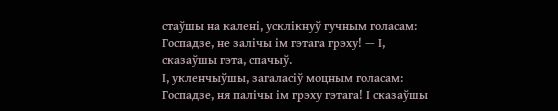стаўшы на калені, усклікнуў гучным голасам: Госпадзе, не залічы ім гэтага грэху! — І, сказаўшы гэта, спачыў.
І, укленчыўшы, загаласіў моцным голасам: Госпадзе, ня палічы ім грэху гэтага! І сказаўшы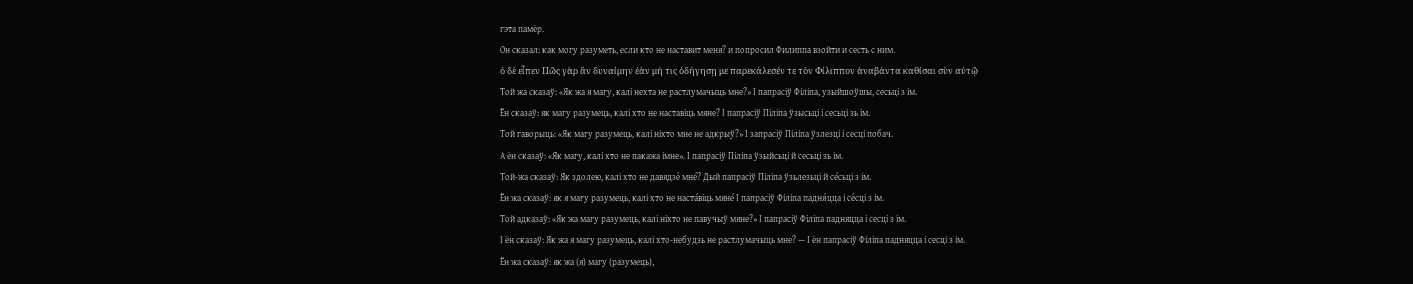гэта памёр.
Он сказал: как могу разуметь, если кто не наставит меня? и попросил Филиппа взойти и сесть с ним.
ὁ δὲ εἶπεν Πῶς γὰρ ἂν δυναίμην ἐὰν μή τις ὁδήγησῃ με παρεκάλεσέν τε τὸν Φίλιππον ἀναβάντα καθίσαι σὺν αὐτῷ
Той жа сказаў: «Як жа я магу, калі нехта не растлумачыць мне?» І папрасіў Філіпа, узыйшоўшы, сесьці з ім.
Ён сказаў: як магу разумець, калі хто не наставіць мяне? І папрасіў Піліпа ўзысьці і сесьці зь ім.
Той гаворыць: «Як магу разумець, калі ніхто мне не адкрыў?» І запрасіў Піліпа ўзлезці і сесці побач.
А ён сказаў: «Як магу, калі хто не пакажа імне». І папрасіў Піліпа ўзыйсьці й сесьці зь ім.
Той-жа сказаў: Як здолею, калі хто не давядзе́ мне́? Дый папрасіў Піліпа ўзьлезьці й се́сьці з ім.
Ён жа сказаў: як я магу разумець, калі хто не наста́віць мяне́ І папрасіў Філіпа падня́цца і се́сці з ім.
Той адказаў: «Як жа магу разумець, калі ніхто не павучыў мяне?» І папрасіў Філіпа падняцца і сесці з ім.
І ён сказаў: Як жа я магу разумець, калі хто-небудзь не растлумачыць мне? — І ён папрасіў Філіпа падняцца і сесці з ім.
Ён жа сказаў: як жа (я) магу (разумець),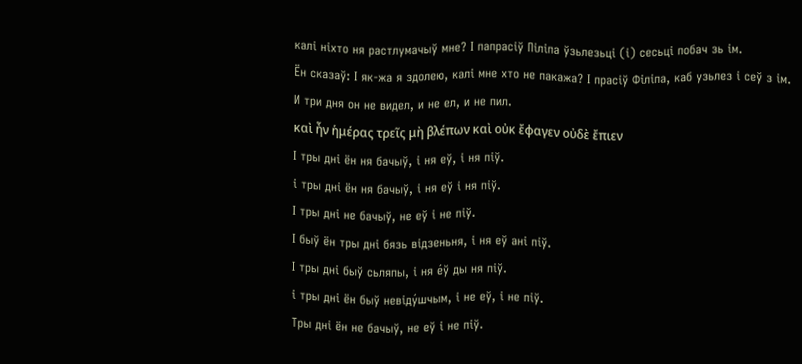калі ніхто ня растлумачыў мне? І папрасіў Піліпа ўзьлезьці (і) сесьці побач зь ім.
Ён сказаў: І як-жа я здолею, калі мне хто не пакажа? І прасіў Філіпа, каб узьлез і сеў з ім.
И три дня он не видел, и не ел, и не пил.
καὶ ἦν ἡμέρας τρεῖς μὴ βλέπων καὶ οὐκ ἔφαγεν οὐδὲ ἔπιεν
І тры дні ён ня бачыў, і ня еў, і ня піў.
і тры дні ён ня бачыў, і ня еў і ня піў.
І тры дні не бачыў, не еў і не піў.
І быў ён тры дні бязь відзеньня, і ня еў ані піў.
І тры дні быў сьляпы, і ня е́ў ды ня піў.
і тры дні ён быў невіду́шчым, і не еў, і не піў.
Тры дні ён не бачыў, не еў і не піў.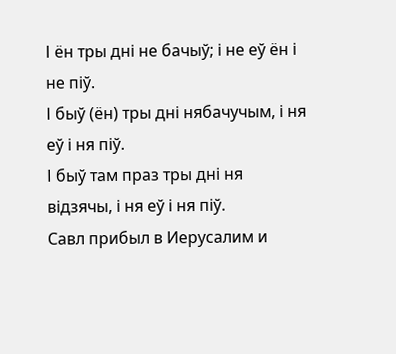І ён тры дні не бачыў; і не еў ён і не піў.
І быў (ён) тры дні нябачучым, і ня еў і ня піў.
І быў там праз тры дні ня відзячы, і ня еў і ня піў.
Савл прибыл в Иерусалим и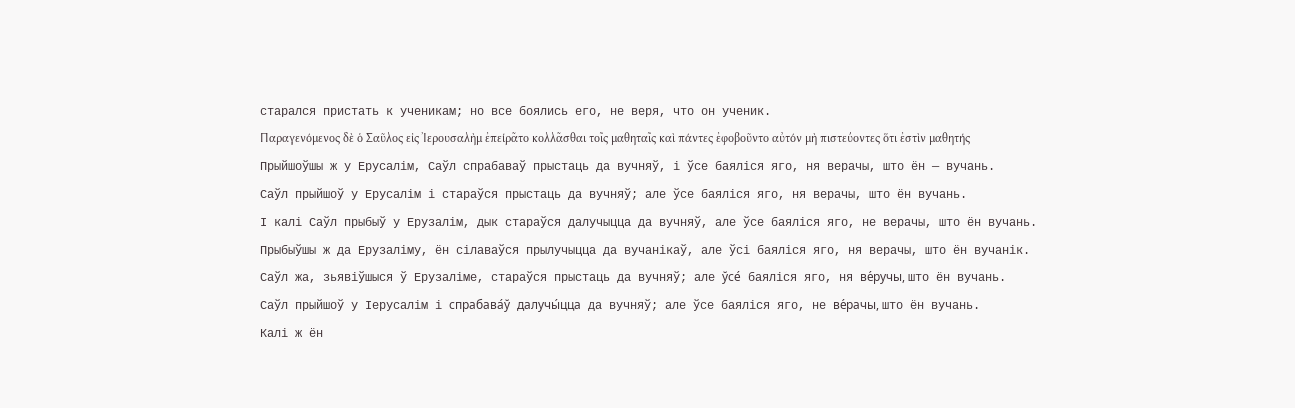старался пристать к ученикам; но все боялись его, не веря, что он ученик.
Παραγενόμενος δὲ ὁ Σαῦλος εἰς Ἰερουσαλὴμ ἐπείρᾶτο κολλᾶσθαι τοῖς μαθηταῖς καὶ πάντες ἐφοβοῦντο αὐτόν μὴ πιστεύοντες ὅτι ἐστὶν μαθητής
Прыйшоўшы ж у Ерусалім, Саўл спрабаваў прыстаць да вучняў, і ўсе баяліся яго, ня верачы, што ён — вучань.
Саўл прыйшоў у Ерусалім і стараўся прыстаць да вучняў; але ўсе баяліся яго, ня верачы, што ён вучань.
І калі Саўл прыбыў у Ерузалім, дык стараўся далучыцца да вучняў, але ўсе баяліся яго, не верачы, што ён вучань.
Прыбыўшы ж да Ерузаліму, ён сілаваўся прылучыцца да вучанікаў, але ўсі баяліся яго, ня верачы, што ён вучанік.
Саўл жа, зьявіўшыся ў Ерузаліме, стараўся прыстаць да вучняў; але ўсе́ баяліся яго, ня ве́ручы, што ён вучань.
Саўл прыйшоў у Іерусалім і спрабава́ў далучы́цца да вучняў; але ўсе баяліся яго, не ве́рачы, што ён вучань.
Калі ж ён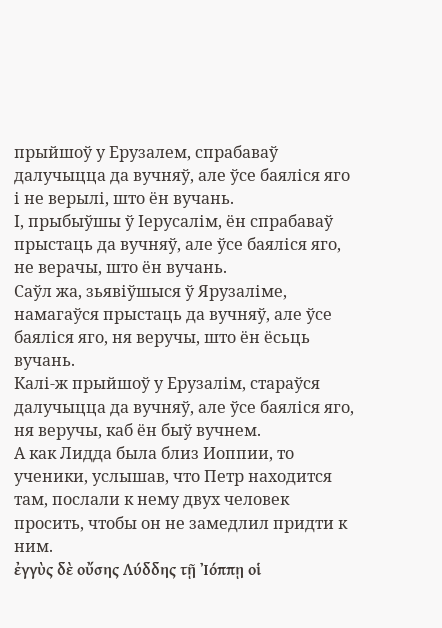прыйшоў у Ерузалем, спрабаваў далучыцца да вучняў, але ўсе баяліся яго і не верылі, што ён вучань.
І, прыбыўшы ў Іерусалім, ён спрабаваў прыстаць да вучняў, але ўсе баяліся яго, не верачы, што ён вучань.
Саўл жа, зьявіўшыся ў Ярузаліме, намагаўся прыстаць да вучняў, але ўсе баяліся яго, ня веручы, што ён ёсьць вучань.
Калі-ж прыйшоў у Ерузалім, стараўся далучыцца да вучняў, але ўсе баяліся яго, ня веручы, каб ён быў вучнем.
А как Лидда была близ Иоппии, то ученики, услышав, что Петр находится там, послали к нему двух человек просить, чтобы он не замедлил придти к ним.
ἐγγὺς δὲ οὔσης Λύδδης τῇ Ἰόππῃ οἱ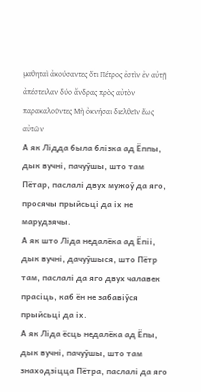μαθηταὶ ἀκούσαντες ὅτι Πέτρος ἐστὶν ἐν αὐτῇ ἀπέστειλαν δύο ἄνδρας πρὸς αὐτὸν παρακαλοῦντες Μὴ ὀκνήσαι διελθεῖν ἕως αὐτῶν
А як Лідда была блізка ад Ёппы, дык вучні, пачуўшы, што там Пётар, паслалі двух мужоў да яго, просячы прыйсьці да іх не марудзячы.
А як што Ліда недалёка ад Ёпіі, дык вучні, дачуўшыся, што Пётр там, паслалі да яго двух чалавек прасіць, каб ён не забавіўся прыйсьці да іх.
А як Ліда ёсць недалёка ад Ёпы, дык вучні, пачуўшы, што там знаходзіцца Пётра, паслалі да яго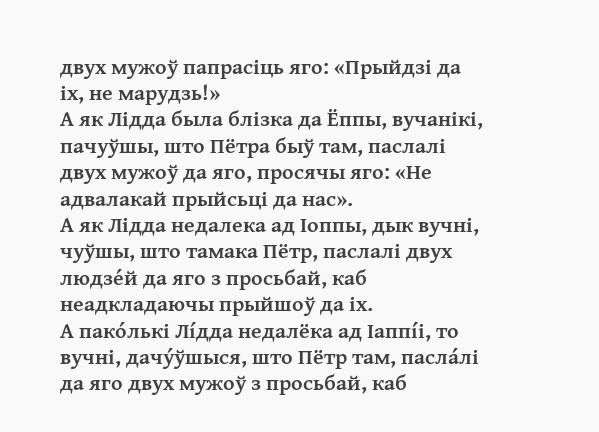двух мужоў папрасіць яго: «Прыйдзі да іх, не марудзь!»
А як Лідда была блізка да Ёппы, вучанікі, пачуўшы, што Пётра быў там, паслалі двух мужоў да яго, просячы яго: «Не адвалакай прыйсьці да нас».
А як Лідда недалека ад Іоппы, дык вучні, чуўшы, што тамака Пётр, паслалі двух людзе́й да яго з просьбай, каб неадкладаючы прыйшоў да іх.
А пако́лькі Лíдда недалёка ад Іаппíі, то вучні, дачу́ўшыся, што Пётр там, пасла́лі да яго двух мужоў з просьбай, каб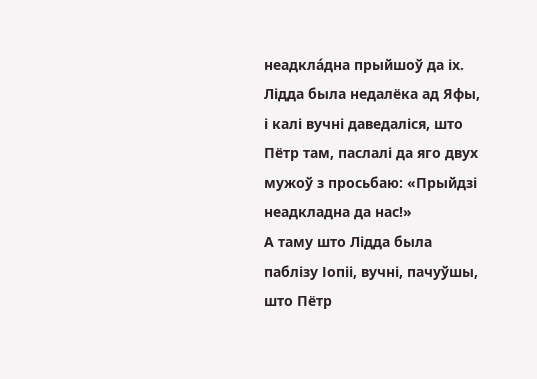неадкла́дна прыйшоў да іх.
Лідда была недалёка ад Яфы, і калі вучні даведаліся, што Пётр там, паслалі да яго двух мужоў з просьбаю: «Прыйдзі неадкладна да нас!»
А таму што Лідда была паблізу Іопіі, вучні, пачуўшы, што Пётр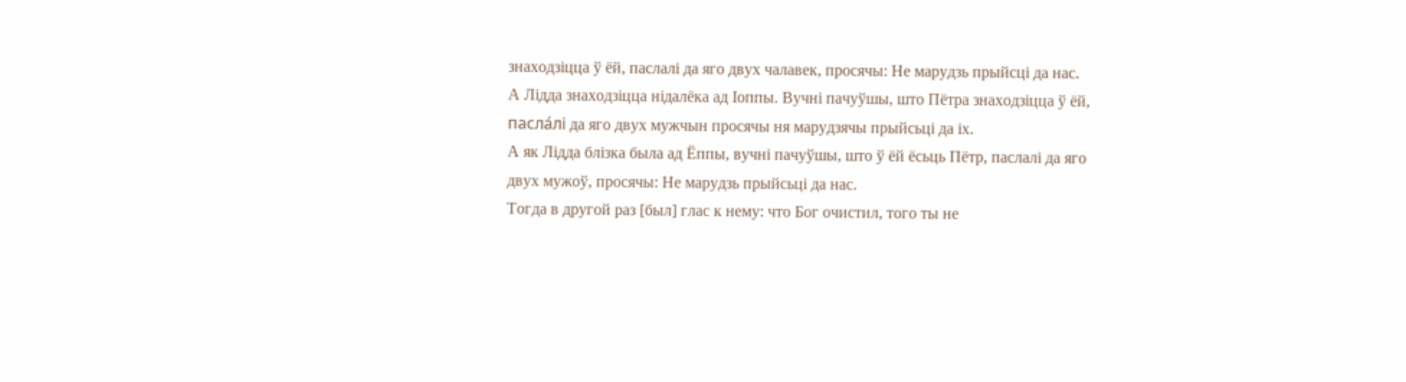знаходзіцца ў ёй, паслалі да яго двух чалавек, просячы: Не марудзь прыйсці да нас.
А Лідда знаходзіцца нідалёка ад Іоппы. Вучні пачуўшы, што Пётра знаходзіцца ў ёй, пасла́лі да яго двух мужчын просячы ня марудзячы прыйсьці да іх.
А як Лідда блізка была ад Ёппы, вучні пачуўшы, што ў ёй ёсьць Пётр, паслалі да яго двух мужоў, просячы: Не марудзь прыйсьці да нас.
Тогда в другой раз [был] глас к нему: что Бог очистил, того ты не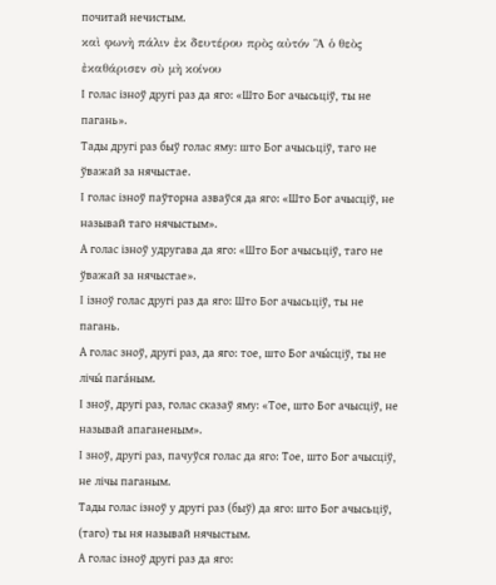почитай нечистым.
καὶ φωνὴ πάλιν ἐκ δευτέρου πρὸς αὐτόν Ἃ ὁ θεὸς ἐκαθάρισεν σὺ μὴ κοίνου
І голас ізноў другі раз да яго: «Што Бог ачысьціў, ты не пагань».
Тады другі раз быў голас яму: што Бог ачысьціў, таго не ўважай за нячыстае.
І голас ізноў паўторна азваўся да яго: «Што Бог ачысціў, не называй таго нячыстым».
А голас ізноў удругава да яго: «Што Бог ачысьціў, таго не ўважай за нячыстае».
І ізноў голас другі раз да яго: Што Бог ачысьціў, ты не пагань.
А голас зноў, другі раз, да яго: тое, што Бог ачы́сціў, ты не лічы́ пага́ным.
І зноў, другі раз, голас сказаў яму: «Тое, што Бог ачысціў, не называй апаганеным».
І зноў, другі раз, пачуўся голас да яго: Тое, што Бог ачысціў, не лічы паганым.
Тады голас ізноў у другі раз (быў) да яго: што Бог ачысьціў, (таго) ты ня называй нячыстым.
А голас ізноў другі раз да яго: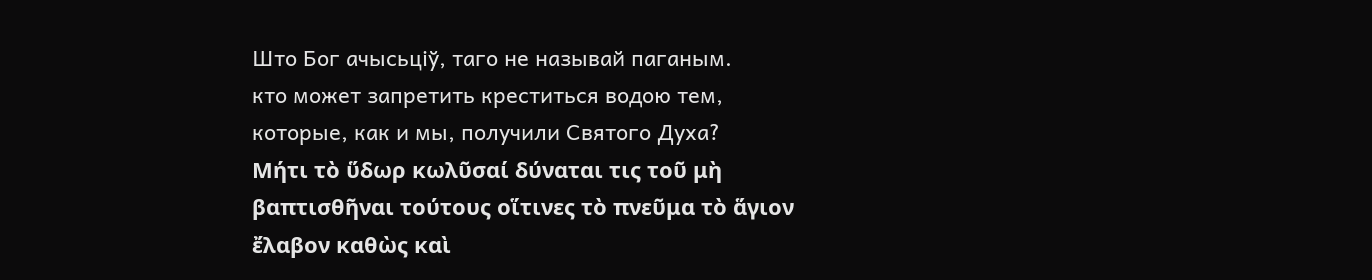Што Бог ачысьціў, таго не называй паганым.
кто может запретить креститься водою тем, которые, как и мы, получили Святого Духа?
Μήτι τὸ ὕδωρ κωλῦσαί δύναται τις τοῦ μὴ βαπτισθῆναι τούτους οἵτινες τὸ πνεῦμα τὸ ἅγιον ἔλαβον καθὼς καὶ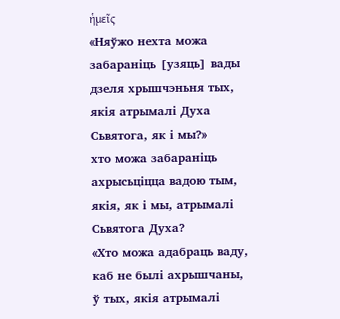ἡμεῖς
«Няўжо нехта можа забараніць [узяць] вады дзеля хрышчэньня тых, якія атрымалі Духа Сьвятога, як і мы?»
хто можа забараніць ахрысьціцца вадою тым, якія, як і мы, атрымалі Сьвятога Духа?
«Хто можа адабраць ваду, каб не былі ахрышчаны, ў тых, якія атрымалі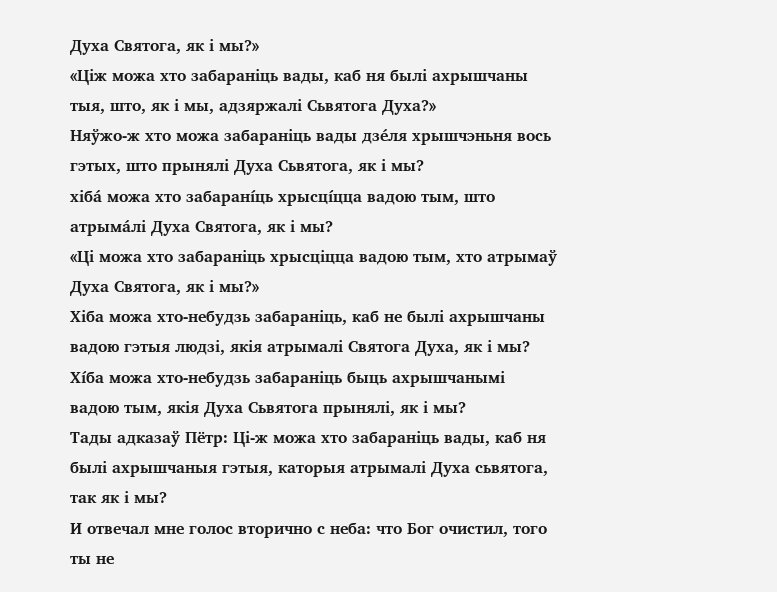Духа Святога, як і мы?»
«Ціж можа хто забараніць вады, каб ня былі ахрышчаны тыя, што, як і мы, адзяржалі Сьвятога Духа?»
Няўжо-ж хто можа забараніць вады дзе́ля хрышчэньня вось гэтых, што прынялі Духа Сьвятога, як і мы?
хіба́ можа хто забаранíць хрысцíцца вадою тым, што атрыма́лі Духа Святога, як і мы?
«Ці можа хто забараніць хрысціцца вадою тым, хто атрымаў Духа Святога, як і мы?»
Хіба можа хто-небудзь забараніць, каб не былі ахрышчаны вадою гэтыя людзі, якія атрымалі Святога Духа, як і мы?
Хíба можа хто-небудзь забараніць быць ахрышчанымі вадою тым, якія Духа Сьвятога прынялі, як і мы?
Тады адказаў Пётр: Ці-ж можа хто забараніць вады, каб ня былі ахрышчаныя гэтыя, каторыя атрымалі Духа сьвятога, так як і мы?
И отвечал мне голос вторично с неба: что Бог очистил, того ты не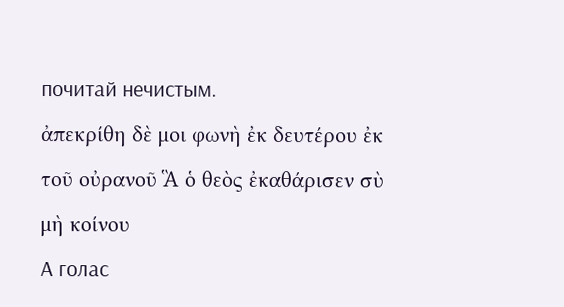почитай нечистым.
ἀπεκρίθη δὲ μοι φωνὴ ἐκ δευτέρου ἐκ τοῦ οὐρανοῦ Ἃ ὁ θεὸς ἐκαθάρισεν σὺ μὴ κοίνου
А голас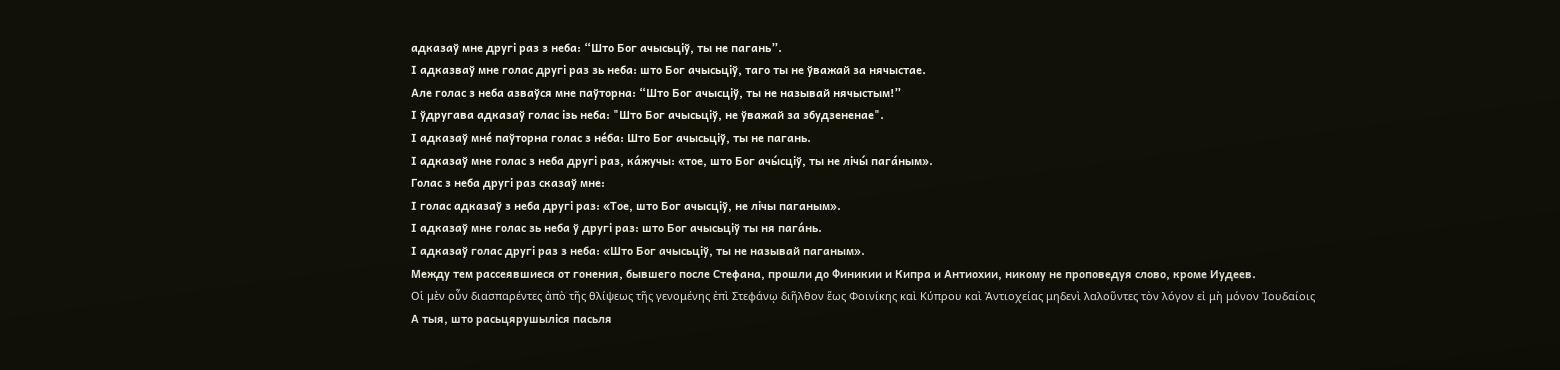адказаў мне другі раз з неба: “Што Бог ачысьціў, ты не пагань”.
І адказваў мне голас другі раз зь неба: што Бог ачысьціў, таго ты не ўважай за нячыстае.
Але голас з неба азваўся мне паўторна: “Што Бог ачысціў, ты не называй нячыстым!”
І ўдругава адказаў голас ізь неба: "Што Бог ачысьціў, не ўважай за збудзененае".
І адказаў мне́ паўторна голас з не́ба: Што Бог ачысьціў, ты не пагань.
І адказаў мне голас з неба другі раз, ка́жучы: «тое, што Бог ачы́сціў, ты не лічы́ пага́ным».
Голас з неба другі раз сказаў мне:
І голас адказаў з неба другі раз: «Тое, што Бог ачысціў, не лічы паганым».
І адказаў мне голас зь неба ў другі раз: што Бог ачысьціў ты ня пага́нь.
І адказаў голас другі раз з неба: «Што Бог ачысьціў, ты не называй паганым».
Между тем рассеявшиеся от гонения, бывшего после Стефана, прошли до Финикии и Кипра и Антиохии, никому не проповедуя слово, кроме Иудеев.
Οἱ μὲν οὖν διασπαρέντες ἀπὸ τῆς θλίψεως τῆς γενομένης ἐπὶ Στεφάνῳ διῆλθον ἕως Φοινίκης καὶ Κύπρου καὶ Ἀντιοχείας μηδενὶ λαλοῦντες τὸν λόγον εἰ μὴ μόνον Ἰουδαίοις
А тыя, што расьцярушыліся пасьля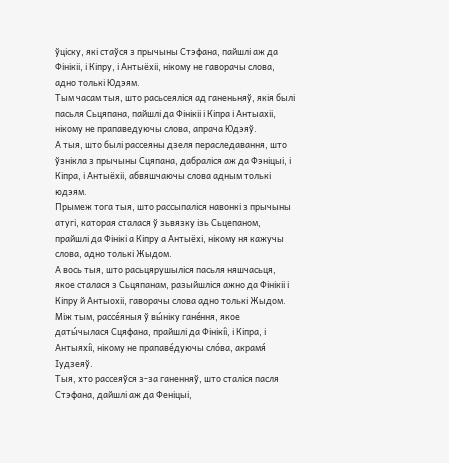ўціску, які стаўся з прычыны Стэфана, пайшлі аж да Фінікіі, і Кіпру, і Антыёхіі, нікому не гаворачы слова, адно толькі Юдэям.
Тым часам тыя, што расьсеяліся ад ганеньняў, якія былі пасьля Сьцяпана, пайшлі да Фінікіі і Кіпра і Антыахіі, нікому не прапаведуючы слова, апрача Юдэяў.
А тыя, што былі рассеяны дзеля пераследавання, што ўзнікла з прычыны Сцяпана, дабраліся аж да Фэніцыі, і Кіпра, і Антыёхіі, абвяшчаючы слова адным толькі юдэям.
Прымеж тога тыя, што рассыпаліся навонкі з прычыны атугі, каторая сталася ў зьвязку ізь Сьцепаном, прайшлі да Фінікі а Кіпру а Антыёхі, нікому ня кажучы слова, адно толькі Жыдом.
А вось тыя, што расьцярушыліся пасьля няшчасьця, якое сталася з Сьцяпанам, разыйшліся ажно да Фінікіі і Кіпру й Антыохіі, гаворачы слова адно толькі Жыдом.
Між тым, рассе́яныя ў вы́ніку гане́ння, якое даты́чылася Сцяфана, прайшлі да Фінікíі, і Кіпра, і Антыяхíі, нікому не прапаве́дуючы сло́ва, акрамя́ Іудзеяў.
Тыя, хто рассеяўся з-за ганенняў, што сталіся пасля Стэфана, дайшлі аж да Феніцыі,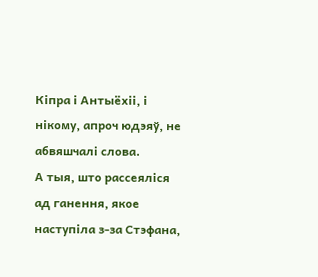Кіпра і Антыёхіі, і нікому, апроч юдэяў, не абвяшчалі слова.
А тыя, што рассеяліся ад ганення, якое наступіла з-за Стэфана,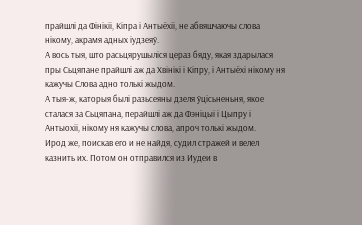прайшлі да Фінікіі, Кіпра і Антыёхіі, не абвяшчаючы слова нікому, акрамя адных іудзеяў.
А вось тыя, што расьцярушыліся цераз бяду, якая здарылася пры Сьцяпане прайшлі аж да Хвінікі і Кіпру, і Антыёхі нікому ня кажучы Слова адно толькі жыдом.
А тыя-ж, каторыя былі разьсеяны дзеля ўцісьненьня, якое сталася за Сьцяпана, перайшлі аж да Фэніцыі і Цыпру і Антыохіі, нікому ня кажучы слова, апроч толькі жыдом.
Ирод же, поискав его и не найдя, судил стражей и велел казнить их. Потом он отправился из Иудеи в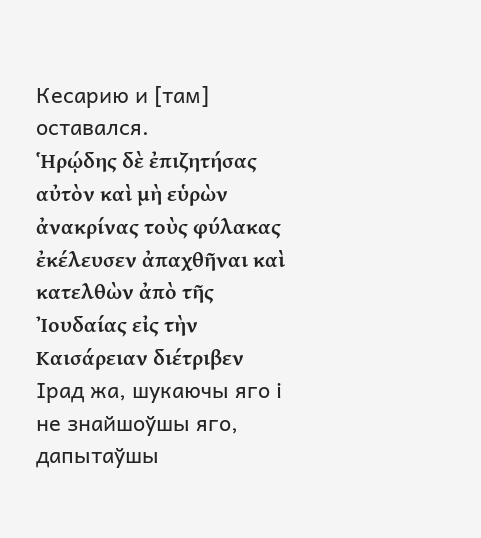Кесарию и [там] оставался.
Ἡρῴδης δὲ ἐπιζητήσας αὐτὸν καὶ μὴ εὑρὼν ἀνακρίνας τοὺς φύλακας ἐκέλευσεν ἀπαχθῆναι καὶ κατελθὼν ἀπὸ τῆς Ἰουδαίας εἰς τὴν Καισάρειαν διέτριβεν
Ірад жа, шукаючы яго і не знайшоўшы яго, дапытаўшы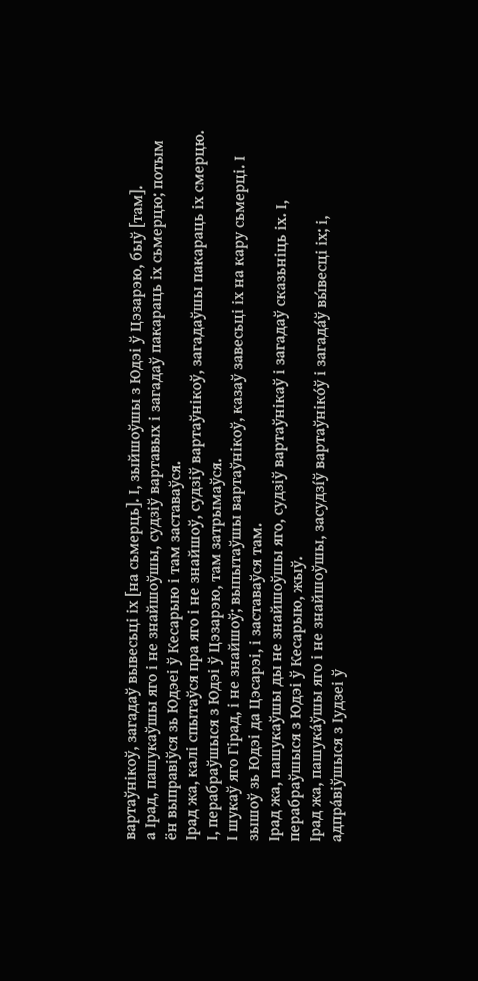вартаўнікоў, загадаў вывесьці іх [на сьмерць]. І, зыйшоўшы з Юдэі ў Цэзарэю, быў [там].
а Ірад, пашукаўшы яго і не знайшоўшы, судзіў вартавых і загадаў пакараць іх сьмерцю; потым ён выправіўся зь Юдэеі ў Кесарыю і там заставаўся.
Ірад жа, калі спытаўся пра яго і не знайшоў, судзіў вартаўнікоў, загадаўшы пакараць іх смерцю. І, перабраўшыся з Юдэі ў Цэзарэю, там затрымаўся.
І шукаў яго Гірад, і не знайшоў; выпытаўшы вартаўнікоў, казаў завесьці іх на кару сьмерці. І зышоў зь Юдэі да Цэсарэі, і заставаўся там.
Ірад жа, пашукаўшы ды не знайшоўшы яго, судзіў вартаўнікаў і загадаў сказьніць іх. І, перабраўшыся з Юдэі ў Кесарыю, жыў.
Ірад жа, пашука́ўшы яго і не знайшоўшы, засудзíў вартаўніко́ў і загада́ў вы́весці іх; і, адпра́віўшыся з Іудзеі ў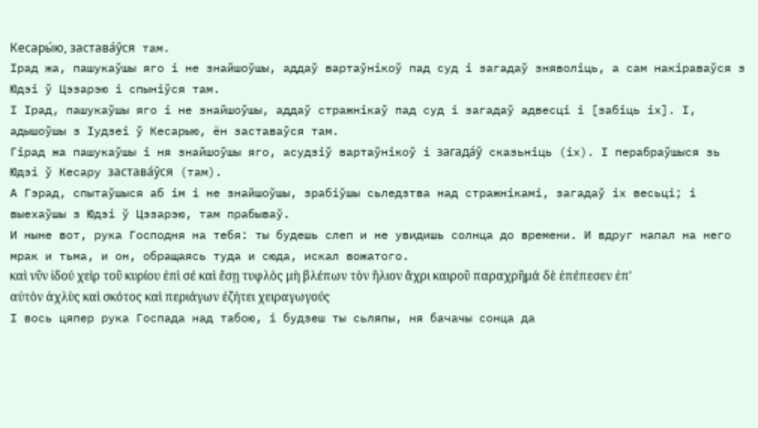Кесары́ю, застава́ўся там.
Ірад жа, пашукаўшы яго і не знайшоўшы, аддаў вартаўнікоў пад суд і загадаў зняволіць, а сам накіраваўся з Юдэі ў Цэзарэю і спыніўся там.
І Ірад, пашукаўшы яго і не знайшоўшы, аддаў стражнікаў пад суд і загадаў адвесці і [забіць іх]. І, адышоўшы з Іудзеі ў Кесарыю, ён заставаўся там.
Гірад жа пашукаўшы і ня знайшоўшы яго, асудзіў вартаўнікоў і загада́ў сказьніць (іх). І перабраўшыся зь Юдэі ў Кесару застава́ўся (там).
А Гэрад, спытаўшыся аб ім і не знайшоўшы, зрабіўшы сьледзтва над стражнікамі, загадаў іх весьці; і выехаўшы з Юдэі ў Цэзарэю, там прабываў.
И ныне вот, рука Господня на тебя: ты будешь слеп и не увидишь солнца до времени. И вдруг напал на него мрак и тьма, и он, обращаясь туда и сюда, искал вожатого.
καὶ νῦν ἰδού χεὶρ τοῦ κυρίου ἐπὶ σέ καὶ ἔσῃ τυφλὸς μὴ βλέπων τὸν ἥλιον ἄχρι καιροῦ παραχρῆμά δὲ ἐπέπεσεν ἐπ' αὐτὸν ἀχλὺς καὶ σκότος καὶ περιάγων ἐζήτει χειραγωγούς
І вось цяпер рука Госпада над табою, і будзеш ты сьляпы, ня бачачы сонца да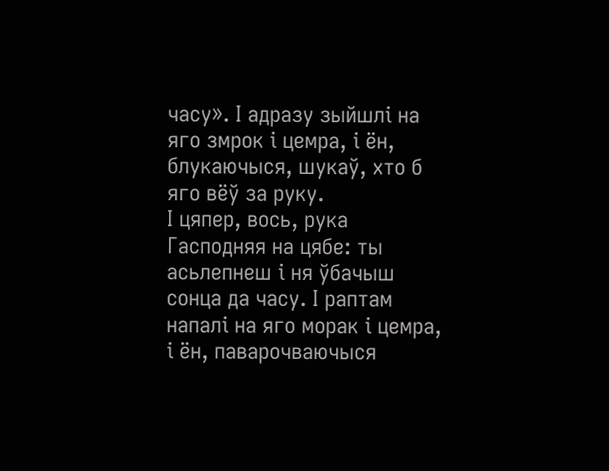часу». І адразу зыйшлі на яго змрок і цемра, і ён, блукаючыся, шукаў, хто б яго вёў за руку.
І цяпер, вось, рука Гасподняя на цябе: ты асьлепнеш і ня ўбачыш сонца да часу. І раптам напалі на яго морак і цемра, і ён, паварочваючыся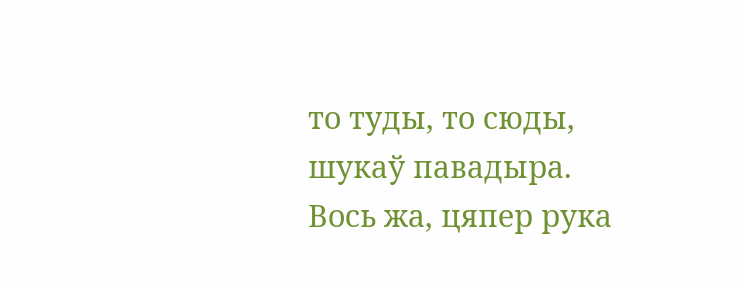то туды, то сюды, шукаў павадыра.
Вось жа, цяпер рука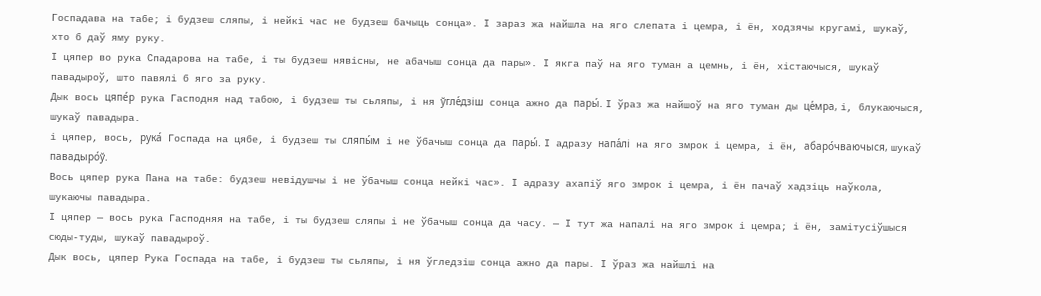Госпадава на табе; і будзеш сляпы, і нейкі час не будзеш бачыць сонца». І зараз жа найшла на яго слепата і цемра, і ён, ходзячы кругамі, шукаў, хто б даў яму руку.
І цяпер во рука Спадарова на табе, і ты будзеш нявісны, не абачыш сонца да пары». І якга паў на яго туман а цемнь, і ён, хістаючыся, шукаў павадыроў, што павялі б яго за руку.
Дык вось цяпе́р рука Гасподня над табою, і будзеш ты сьляпы, і ня ўгле́дзіш сонца ажно да пары́. І ўраз жа найшоў на яго туман ды це́мра, і, блукаючыся, шукаў павадыра.
і цяпер, вось, рука́ Госпада на цябе, і будзеш ты сляпы́м і не ўбачыш сонца да пары́. І адразу напа́лі на яго змрок і цемра, і ён, абаро́чваючыся, шукаў павадыро́ў.
Вось цяпер рука Пана на табе: будзеш невідушчы і не ўбачыш сонца нейкі час». І адразу ахапіў яго змрок і цемра, і ён пачаў хадзіць наўкола, шукаючы павадыра.
І цяпер — вось рука Гасподняя на табе, і ты будзеш сляпы і не ўбачыш сонца да часу. — І тут жа напалі на яго змрок і цемра; і ён, замітусіўшыся сюды-туды, шукаў павадыроў.
Дык вось, цяпер Рука Госпада на табе, і будзеш ты сьляпы, і ня ўгледзіш сонца ажно да пары. І ўраз жа найшлі на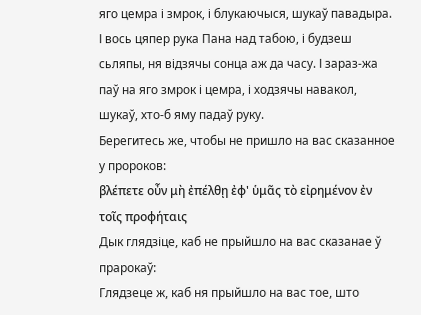яго цемра і змрок, і блукаючыся, шукаў павадыра.
І вось цяпер рука Пана над табою, і будзеш сьляпы, ня відзячы сонца аж да часу. І зараз-жа паў на яго змрок і цемра, і ходзячы навакол, шукаў, хто-б яму падаў руку.
Берегитесь же, чтобы не пришло на вас сказанное у пророков:
βλέπετε οὖν μὴ ἐπέλθῃ ἐφ' ὑμᾶς τὸ εἰρημένον ἐν τοῖς προφήταις
Дык глядзіце, каб не прыйшло на вас сказанае ў прарокаў:
Глядзеце ж, каб ня прыйшло на вас тое, што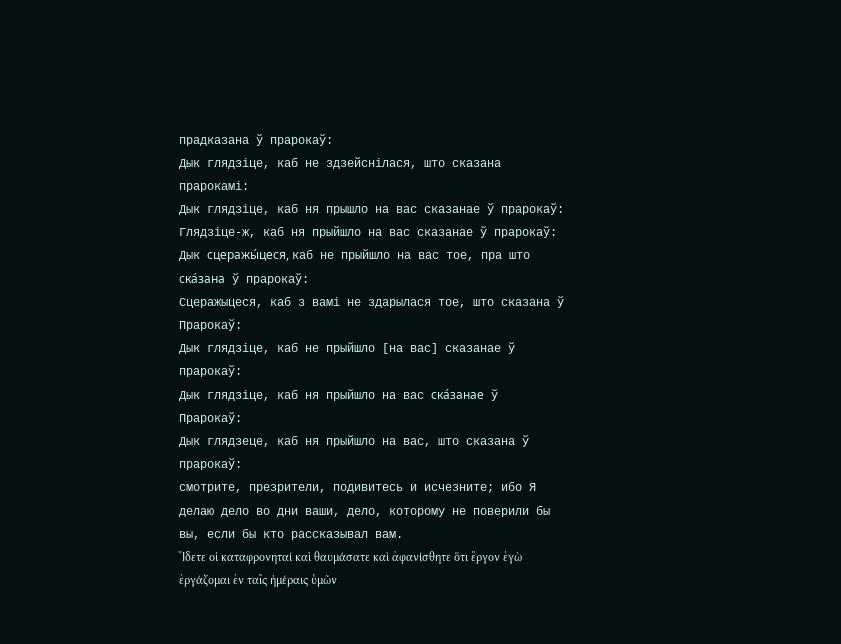прадказана ў прарокаў:
Дык глядзіце, каб не здзейснілася, што сказана прарокамі:
Дык глядзіце, каб ня прышло на вас сказанае ў прарокаў:
Глядзіце-ж, каб ня прыйшло на вас сказанае ў прарокаў:
Дык сцеражы́цеся, каб не прыйшло на вас тое, пра што ска́зана ў прарокаў:
Сцеражыцеся, каб з вамі не здарылася тое, што сказана ў Прарокаў:
Дык глядзіце, каб не прыйшло [на вас] сказанае ў прарокаў:
Дык глядзіце, каб ня прыйшло на вас ска́занае ў Прарокаў:
Дык глядзеце, каб ня прыйшло на вас, што сказана ў прарокаў:
смотрите, презрители, подивитесь и исчезните; ибо Я делаю дело во дни ваши, дело, которому не поверили бы вы, если бы кто рассказывал вам.
Ἴδετε οἱ καταφρονηταί καὶ θαυμάσατε καὶ ἀφανίσθητε ὅτι ἔργον ἐγὼ ἐργάζομαι ἐν ταῖς ἡμέραις ὑμῶν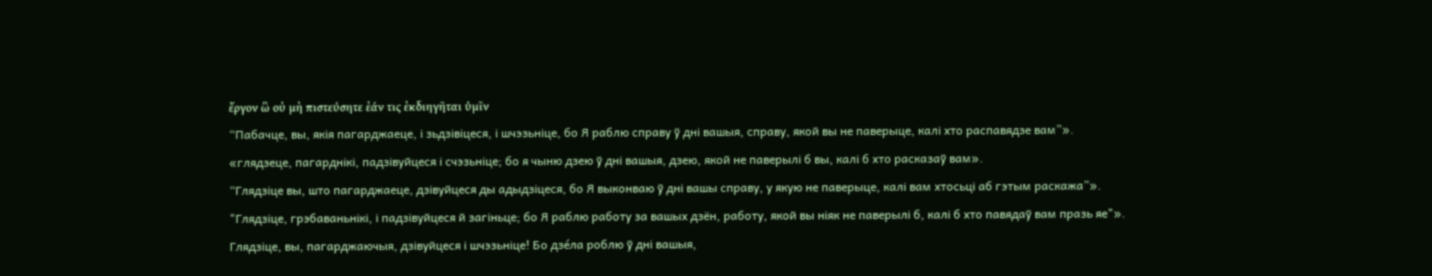ἔργον ὣ οὐ μὴ πιστεύσητε ἐάν τις ἐκδιηγῆται ὑμῖν
“Пабачце, вы, якія пагарджаеце, і зьдзівіцеся, і шчэзьніце, бо Я раблю справу ў дні вашыя, справу, якой вы не паверыце, калі хто распавядзе вам”».
«глядзеце, пагарднікі, падзівуйцеся і счэзьніце; бо я чыню дзею ў дні вашыя, дзею, якой не паверылі б вы, калі б хто расказаў вам».
“Глядзіце вы, што пагарджаеце, дзівуйцеся ды адыдзіцеся, бо Я выконваю ў дні вашы справу, у якую не паверыце, калі вам хтосьці аб гэтым раскажа”».
"Глядзіце, грэбаваньнікі, і падзівуйцеся й загіньце; бо Я раблю работу за вашых дзён, работу, якой вы ніяк не паверылі б, калі б хто павядаў вам празь яе"».
Глядзіце, вы, пагарджаючыя, дзівуйцеся і шчэзьніце! Бо дзе́ла роблю ў дні вашыя,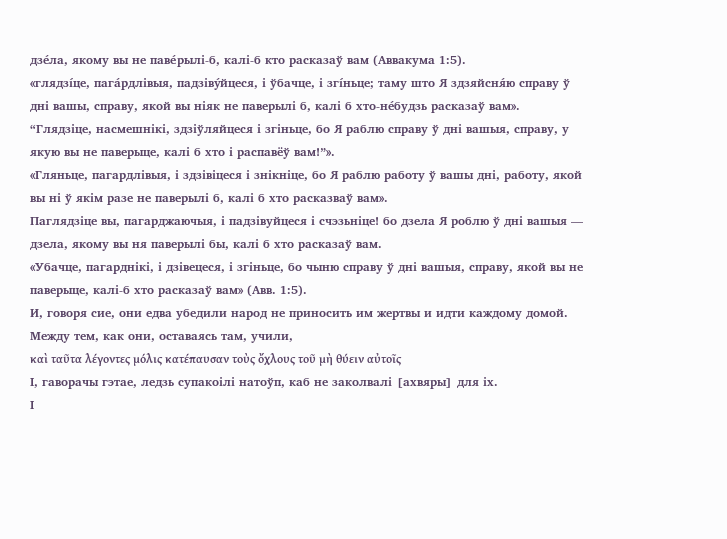дзе́ла, якому вы не паве́рылі-б, калі-б кто расказаў вам (Аввакума 1:5).
«глядзíце, пага́рдлівыя, падзіву́йцеся, і ўбачце, і згíньце; таму што Я здзяйсня́ю справу ў дні вашы, справу, якой вы ніяк не паверылі б, калі б хто-не́будзь расказаў вам».
“Глядзіце, насмешнікі, здзіўляйцеся і згіньце, бо Я раблю справу ў дні вашыя, справу, у якую вы не паверыце, калі б хто і распавёў вам!”».
«Гляньце, пагардлівыя, і здзівіцеся і знікніце, бо Я раблю работу ў вашы дні, работу, якой вы ні ў якім разе не паверылі б, калі б хто расказваў вам».
Паглядзіце вы, пагарджаючыя, і падзівуйцеся і счэзьніце! бо дзела Я роблю ў дні вашыя — дзела, якому вы ня паверылі бы, калі б хто расказаў вам.
«Убачце, пагарднікі, і дзівецеся, і згіньце, бо чыню справу ў дні вашыя, справу, якой вы не паверыце, калі-б хто расказаў вам» (Авв. 1:5).
И, говоря сие, они едва убедили народ не приносить им жертвы и идти каждому домой. Между тем, как они, оставаясь там, учили,
καὶ ταῦτα λέγοντες μόλις κατέπαυσαν τοὺς ὄχλους τοῦ μὴ θύειν αὐτοῖς
І, гаворачы гэтае, ледзь супакоілі натоўп, каб не заколвалі [ахвяры] для іх.
І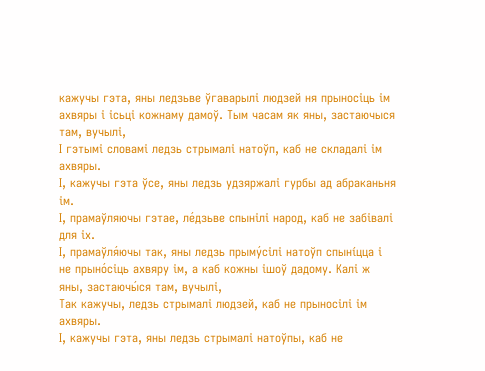кажучы гэта, яны ледзьве ўгаварылі людзей ня прыносіць ім ахвяры і ісьці кожнаму дамоў. Тым часам як яны, застаючыся там, вучылі,
І гэтымі словамі ледзь стрымалі натоўп, каб не складалі ім ахвяры.
І, кажучы гэта ўсе, яны ледзь удзяржалі гурбы ад абраканьня ім.
І, прамаўляючы гэтае, ле́дзьве спынілі народ, каб не забівалі для іх.
І, прамаўля́ючы так, яны ледзь прыму́сілі натоўп спынíцца і не прыно́сіць ахвяру ім, а каб кожны ішоў дадому. Калі ж яны, застаючы́ся там, вучылі,
Так кажучы, ледзь стрымалі людзей, каб не прыносілі ім ахвяры.
І, кажучы гэта, яны ледзь стрымалі натоўпы, каб не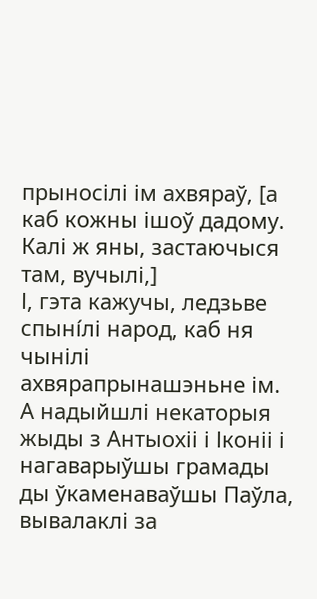прыносілі ім ахвяраў, [а каб кожны ішоў дадому. Калі ж яны, застаючыся там, вучылі,]
І, гэта кажучы, ледзьве спынíлі народ, каб ня чынілі ахвярапрынашэньне ім.
А надыйшлі некаторыя жыды з Антыохіі і Іконіі і нагаварыўшы грамады ды ўкаменаваўшы Паўла, вывалаклі за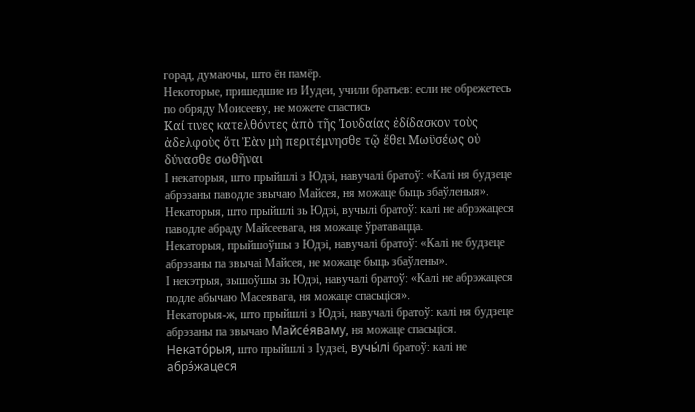горад, думаючы, што ён памёр.
Некоторые, пришедшие из Иудеи, учили братьев: если не обрежетесь по обряду Моисееву, не можете спастись
Καί τινες κατελθόντες ἀπὸ τῆς Ἰουδαίας ἐδίδασκον τοὺς ἀδελφοὺς ὅτι Ἐὰν μὴ περιτέμνησθε τῷ ἔθει Μωϋσέως οὐ δύνασθε σωθῆναι
І некаторыя, што прыйшлі з Юдэі, навучалі братоў: «Калі ня будзеце абрэзаны паводле звычаю Майсея, ня можаце быць збаўленыя».
Некаторыя, што прыйшлі зь Юдэі, вучылі братоў: калі не абрэжацеся паводле абраду Майсеевага, ня можаце ўратавацца.
Некаторыя, прыйшоўшы з Юдэі, навучалі братоў: «Калі не будзеце абрэзаны па звычаі Майсея, не можаце быць збаўлены».
І некэтрыя, зышоўшы зь Юдэі, навучалі братоў: «Калі не абрэжацеся подле абычаю Масеявага, ня можаце спасьціся».
Некаторыя-ж, што прыйшлі з Юдэі, навучалі братоў: калі ня будзеце абрэзаны па звычаю Майсе́яваму, ня можаце спасьціся.
Некато́рыя, што прыйшлі з Іудзеі, вучы́лі братоў: калі не абрэ́жацеся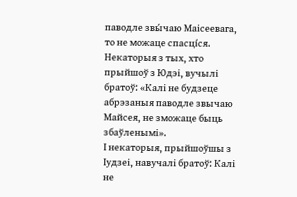паводле звы́чаю Маісеевага, то не можаце спасцíся.
Некаторыя з тых, хто прыйшоў з Юдэі, вучылі братоў: «Калі не будзеце абрэзаныя паводле звычаю Майсея, не зможаце быць збаўленымі».
І некаторыя, прыйшоўшы з Іудзеі, навучалі братоў: Калі не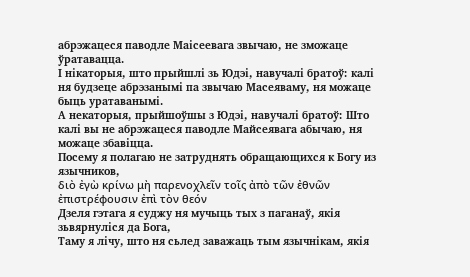абрэжацеся паводле Маісеевага звычаю, не зможаце ўратавацца.
І нікаторыя, што прыйшлі зь Юдэі, навучалі братоў: калі ня будзеце абрэзанымі па звычаю Масеяваму, ня можаце быць уратаванымі.
А некаторыя, прыйшоўшы з Юдэі, навучалі братоў: Што калі вы не абрэжацеся паводле Майсеявага абычаю, ня можаце збавіцца.
Посему я полагаю не затруднять обращающихся к Богу из язычников,
διὸ ἐγὼ κρίνω μὴ παρενοχλεῖν τοῖς ἀπὸ τῶν ἐθνῶν ἐπιστρέφουσιν ἐπὶ τὸν θεόν
Дзеля гэтага я суджу ня мучыць тых з паганаў, якія зьвярнуліся да Бога,
Таму я лічу, што ня сьлед заважаць тым язычнікам, якія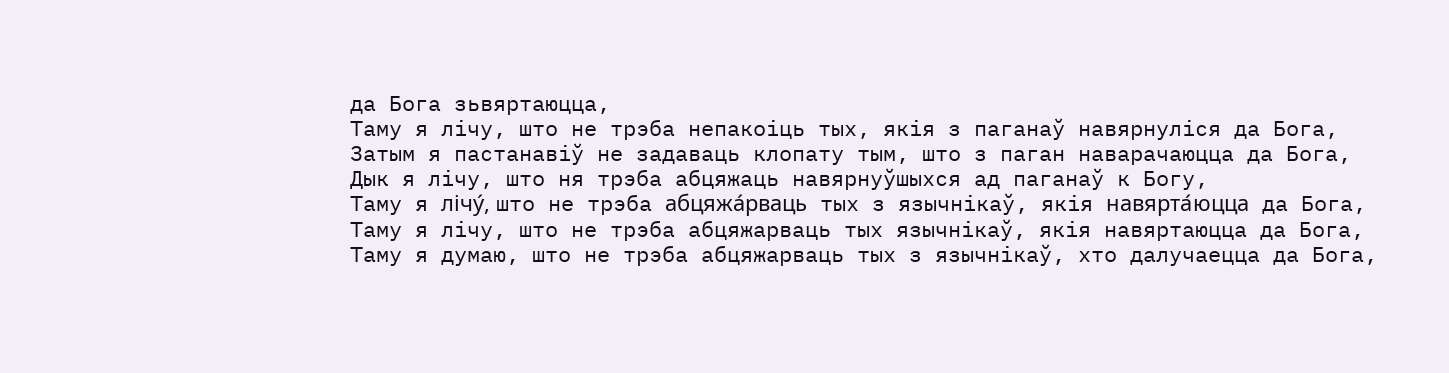да Бога зьвяртаюцца,
Таму я лічу, што не трэба непакоіць тых, якія з паганаў навярнуліся да Бога,
Затым я пастанавіў не задаваць клопату тым, што з паган наварачаюцца да Бога,
Дык я лічу, што ня трэба абцяжаць навярнуўшыхся ад паганаў к Богу,
Таму я лічу́, што не трэба абцяжа́рваць тых з язычнікаў, якія навярта́юцца да Бога,
Таму я лічу, што не трэба абцяжарваць тых язычнікаў, якія навяртаюцца да Бога,
Таму я думаю, што не трэба абцяжарваць тых з язычнікаў, хто далучаецца да Бога,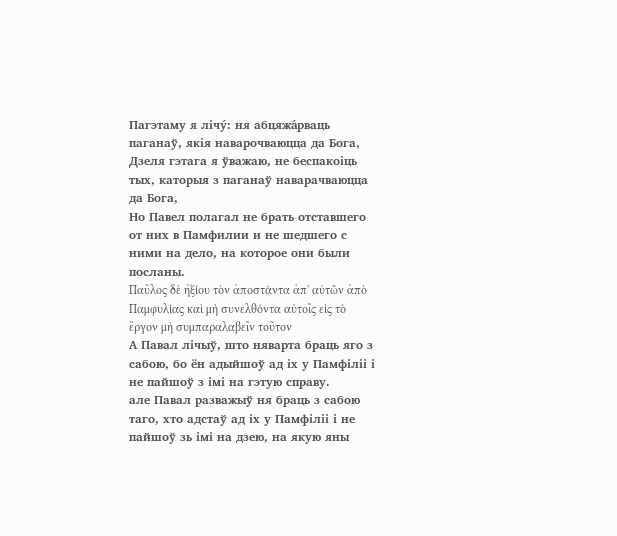Пагэтаму я лічу́: ня абцяжа́рваць паганаў, якія наварочваюцца да Бога,
Дзеля гэтага я ўважаю, не беспакоіць тых, каторыя з паганаў наварачваюцца да Бога,
Но Павел полагал не брать отставшего от них в Памфилии и не шедшего с ними на дело, на которое они были посланы.
Παῦλος δὲ ἠξίου τὸν ἀποστάντα ἀπ' αὐτῶν ἀπὸ Παμφυλίας καὶ μὴ συνελθόντα αὐτοῖς εἰς τὸ ἔργον μὴ συμπαραλαβεῖν τοῦτον
А Павал лічыў, што няварта браць яго з сабою, бо ён адыйшоў ад іх у Памфіліі і не пайшоў з імі на гэтую справу.
але Павал разважыў ня браць з сабою таго, хто адстаў ад іх у Памфіліі і не пайшоў зь імі на дзею, на якую яны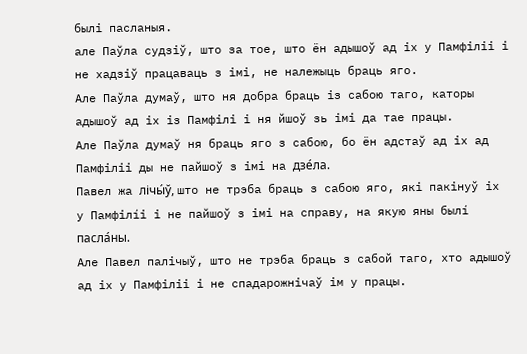былі пасланыя.
але Паўла судзіў, што за тое, што ён адышоў ад іх у Памфіліі і не хадзіў працаваць з імі, не належыць браць яго.
Але Паўла думаў, што ня добра браць із сабою таго, каторы адышоў ад іх із Памфілі і ня йшоў зь імі да тае працы.
Але Паўла думаў ня браць яго з сабою, бо ён адстаў ад іх ад Памфіліі ды не пайшоў з імі на дзе́ла.
Павел жа лічы́ў, што не трэба браць з сабою яго, які пакінуў іх у Памфілíі і не пайшоў з імі на справу, на якую яны былí пасла́ны.
Але Павел палічыў, што не трэба браць з сабой таго, хто адышоў ад іх у Памфіліі і не спадарожнічаў ім у працы.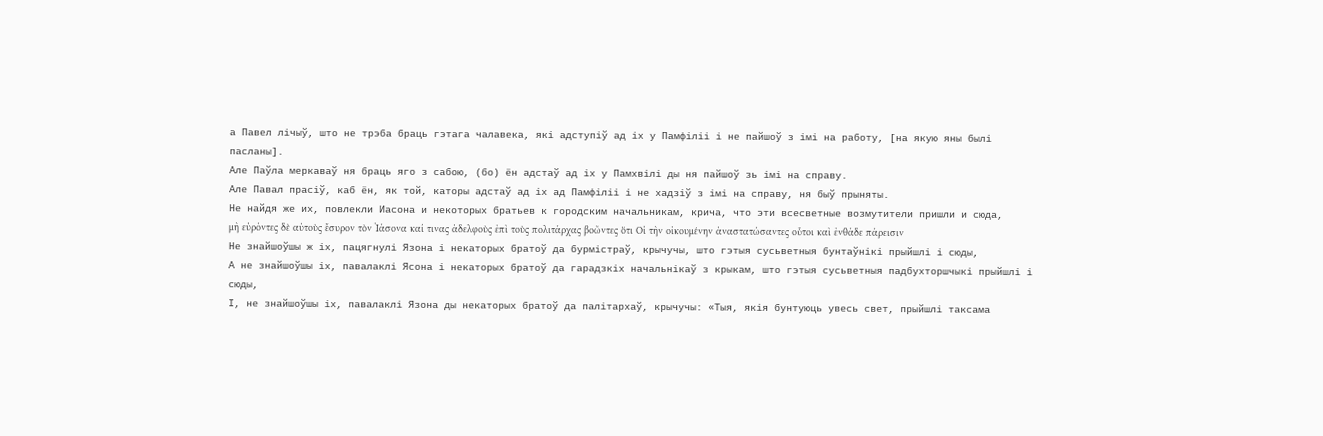а Павел лічыў, што не трэба браць гэтага чалавека, які адступіў ад іх у Памфіліі і не пайшоў з імі на работу, [на якую яны былі пасланы].
Але Паўла меркаваў ня браць яго з сабою, (бо) ён адстаў ад іх у Памхвілі ды ня пайшоў зь імі на справу.
Але Павал прасіў, каб ён, як той, каторы адстаў ад іх ад Памфіліі і не хадзіў з імі на справу, ня быў прыняты.
Не найдя же их, повлекли Иасона и некоторых братьев к городским начальникам, крича, что эти всесветные возмутители пришли и сюда,
μὴ εὑρόντες δὲ αὐτοὺς ἔσυρον τὸν Ἰάσονα καί τινας ἀδελφοὺς ἐπὶ τοὺς πολιτάρχας βοῶντες ὅτι Οἱ τὴν οἰκουμένην ἀναστατώσαντες οὗτοι καὶ ἐνθάδε πάρεισιν
Не знайшоўшы ж іх, пацягнулі Язона і некаторых братоў да бурмістраў, крычучы, што гэтыя сусьветныя бунтаўнікі прыйшлі і сюды,
А не знайшоўшы іх, павалаклі Ясона і некаторых братоў да гарадзкіх начальнікаў з крыкам, што гэтыя сусьветныя падбухторшчыкі прыйшлі і сюды,
І, не знайшоўшы іх, павалаклі Язона ды некаторых братоў да палітархаў, крычучы: «Тыя, якія бунтуюць увесь свет, прыйшлі таксама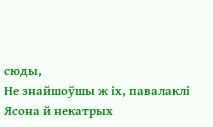сюды,
Не знайшоўшы ж іх, павалаклі Ясона й некатрых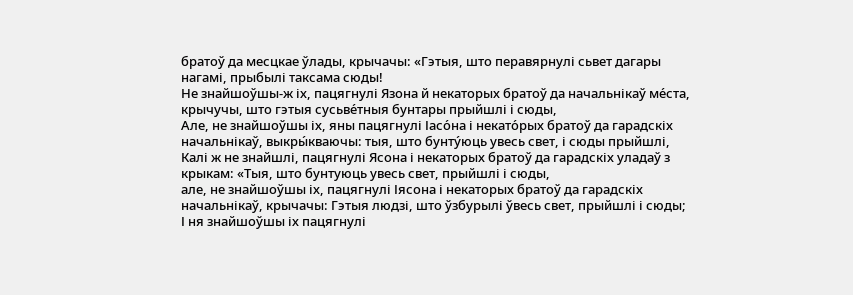братоў да месцкае ўлады, крычачы: «Гэтыя, што перавярнулі сьвет дагары нагамі, прыбылі таксама сюды!
Не знайшоўшы-ж іх, пацягнулі Язона й некаторых братоў да начальнікаў ме́ста, крычучы, што гэтыя сусьве́тныя бунтары прыйшлі і сюды,
Але, не знайшоўшы іх, яны пацягнулі Іасо́на і некато́рых братоў да гарадскіх начальнікаў, выкры́кваючы: тыя, што бунту́юць увесь свет, і сюды прыйшлі,
Калі ж не знайшлі, пацягнулі Ясона і некаторых братоў да гарадскіх уладаў з крыкам: «Тыя, што бунтуюць увесь свет, прыйшлі і сюды,
але, не знайшоўшы іх, пацягнулі Іясона і некаторых братоў да гарадскіх начальнікаў, крычачы: Гэтыя людзі, што ўзбурылі ўвесь свет, прыйшлі і сюды;
І ня знайшоўшы іх пацягнулі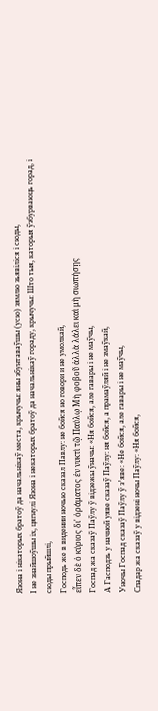Язона і нікаторых братоў да начальнікаў места, крычучы: яны збунтаваўшы (усю) зямлю зьявіліся і сюды,
І не знайшоўшы іх, цягнулі Язона і некаторых братоў да начальнікаў гораду, крычучы: Што тыя, каторыя ўзбурваюць горад, і сюды прыйшлі,
Господь же в видении ночью сказал Павлу: не бойся но говори и не умолкай,
εἶπεν δὲ ὁ κύριος δι' ὁράματος ἐν νυκτὶ τῷ Παύλῳ Μὴ φοβοῦ ἀλλὰ λάλει καὶ μὴ σιωπήσῃς
Госпад жа сказаў Паўлу ў відзежы ўначы: «Ня бойся, але гавары і не маўчы,
А Гасподзь у начной уяве сказаў Паўлу: ня бойся, а прамаўляй і не змаўкай,
Уночы Госпад сказаў Паўлу ў з’яве: «Не бойся, але гавары і не маўчы,
Спадар жа сказаў у відзені ночы Паўлу: «Ня бойся,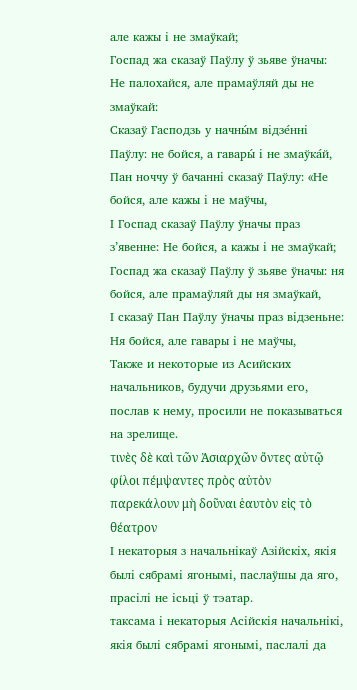але кажы і не змаўкай;
Госпад жа сказаў Паўлу ў зьяве ўначы: Не палохайся, але прамаўляй ды не змаўкай:
Сказаў Гасподзь у начны́м відзе́нні Паўлу: не бойся, а гавары́ і не змаўка́й,
Пан ноччу ў бачанні сказаў Паўлу: «Не бойся, але кажы і не маўчы,
І Госпад сказаў Паўлу ўначы праз з’явенне: Не бойся, а кажы і не змаўкай;
Госпад жа сказаў Паўлу ў зьяве ўначы: ня бойся, але прамаўляй ды ня змаўкай,
І сказаў Пан Паўлу ўначы праз відзеньне: Ня бойся, але гавары і не маўчы,
Также и некоторые из Асийских начальников, будучи друзьями его, послав к нему, просили не показываться на зрелище.
τινὲς δὲ καὶ τῶν Ἀσιαρχῶν ὄντες αὐτῷ φίλοι πέμψαντες πρὸς αὐτὸν παρεκάλουν μὴ δοῦναι ἑαυτὸν εἰς τὸ θέατρον
І некаторыя з начальнікаў Азійскіх, якія былі сябрамі ягонымі, паслаўшы да яго, прасілі не ісьці ў тэатар.
таксама і некаторыя Асійскія начальнікі, якія былі сябрамі ягонымі, паслалі да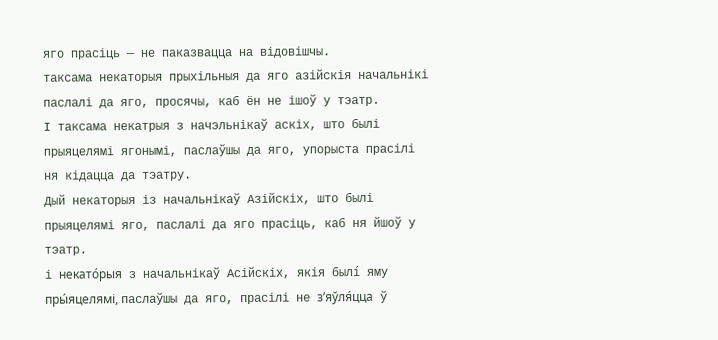яго прасіць — не паказвацца на відовішчы.
таксама некаторыя прыхільныя да яго азійскія начальнікі паслалі да яго, просячы, каб ён не ішоў у тэатр.
І таксама некатрыя з начэльнікаў аскіх, што былі прыяцелямі ягонымі, паслаўшы да яго, упорыста прасілі ня кідацца да тэатру.
Дый некаторыя із начальнікаў Азійскіх, што былі прыяцелямі яго, паслалі да яго прасіць, каб ня йшоў у тэатр.
і некато́рыя з начальнікаў Асійскіх, якія былí яму пры́яцелямі, паслаўшы да яго, прасілі не з’яўля́цца ў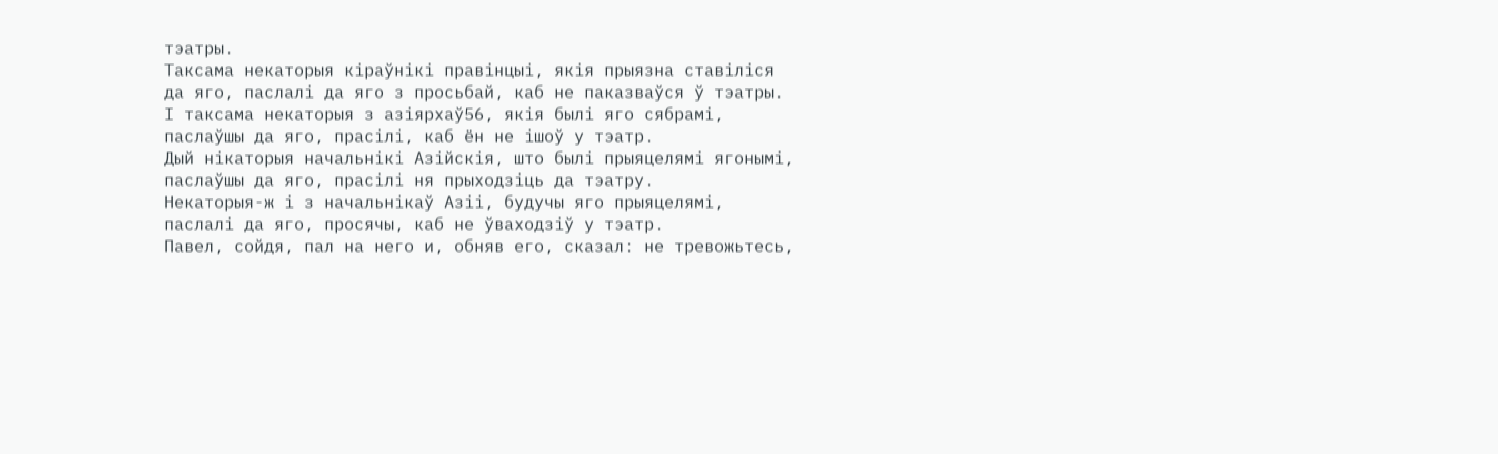тэатры.
Таксама некаторыя кіраўнікі правінцыі, якія прыязна ставіліся да яго, паслалі да яго з просьбай, каб не паказваўся ў тэатры.
І таксама некаторыя з азіярхаў56, якія былі яго сябрамі, паслаўшы да яго, прасілі, каб ён не ішоў у тэатр.
Дый нікаторыя начальнікі Азійскія, што былі прыяцелямі ягонымі, паслаўшы да яго, прасілі ня прыходзіць да тэатру.
Некаторыя-ж і з начальнікаў Азіі, будучы яго прыяцелямі, паслалі да яго, просячы, каб не ўваходзіў у тэатр.
Павел, сойдя, пал на него и, обняв его, сказал: не тревожьтесь,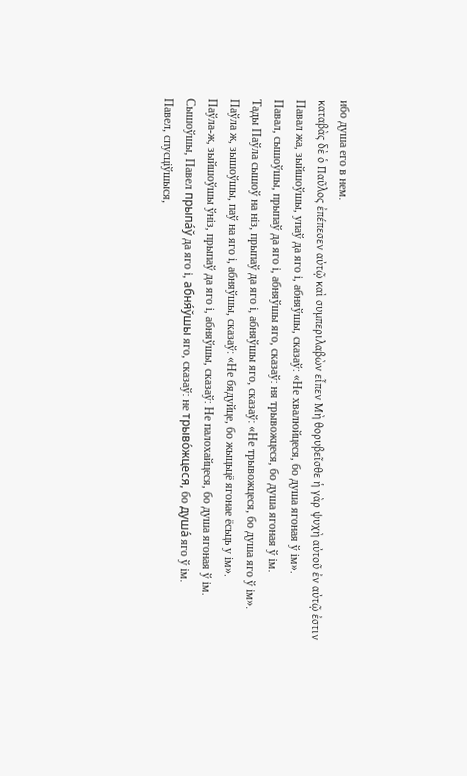ибо душа его в нем.
καταβὰς δὲ ὁ Παῦλος ἐπέπεσεν αὐτῷ καὶ συμπεριλαβὼν εἶπεν Μὴ θορυβεῖσθε ἡ γὰρ ψυχὴ αὐτοῦ ἐν αὐτῷ ἐστιν
Павал жа, зыйшоўшы, упаў да яго і, абняўшы, сказаў: «Не хвалюйцеся, бо душа ягоная ў ім».
Павал, сышоўшы, прыпаў да яго і, абняўшы яго, сказаў: ня трывожцеся, бо душа ягоная ў ім.
Тады Паўла сышоў на ніз, прыпаў да яго і, абняўшы яго, сказаў: «Не трывожцеся, бо душа яго ў ім».
Паўла ж, зышоўшы, паў на яго і, абняўшы, сказаў: «Не бядуйце, бо жыцьцё ягонае ёсьць у ім».
Паўла-ж, зыйшоўшы ўніз, прыпаў да яго і, абняўшы, сказаў: Не палохайцеся, бо душа ягоная ў ім.
Сышоўшы, Павел прыпа́ў да яго і, абня́ўшы яго, сказаў: не трыво́жцеся, бо душа́ яго ў ім.
Павел, спусціўшыся,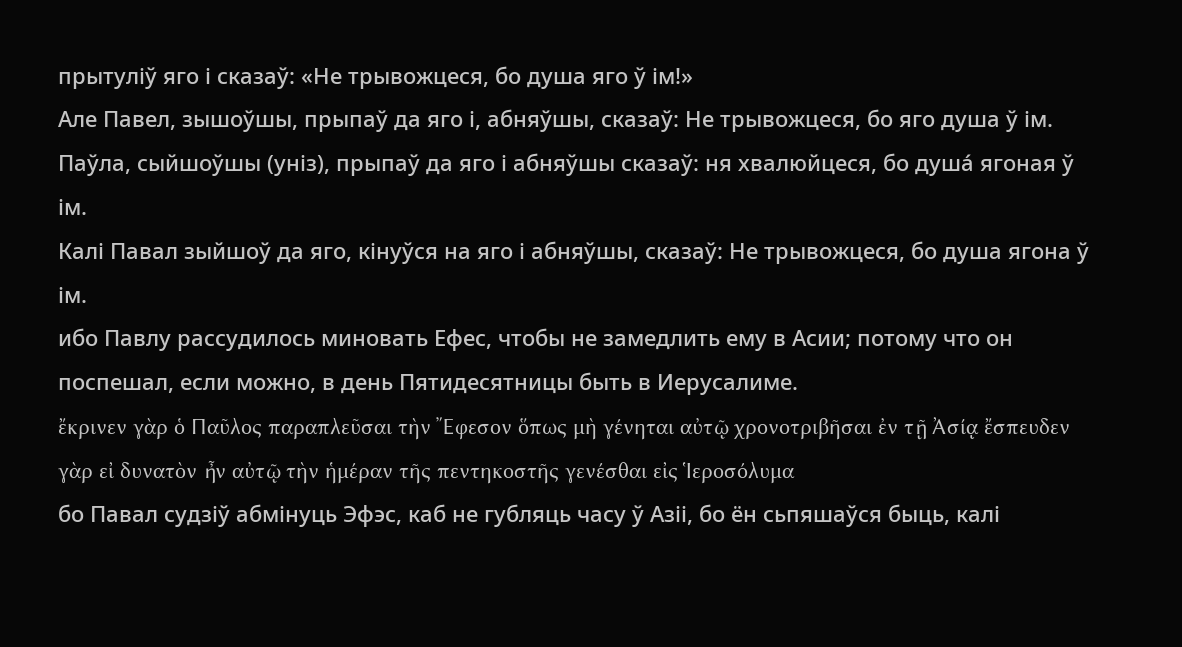прытуліў яго і сказаў: «Не трывожцеся, бо душа яго ў ім!»
Але Павел, зышоўшы, прыпаў да яго і, абняўшы, сказаў: Не трывожцеся, бо яго душа ў ім.
Паўла, сыйшоўшы (уніз), прыпаў да яго і абняўшы сказаў: ня хвалюйцеся, бо душа́ ягоная ў ім.
Калі Павал зыйшоў да яго, кінуўся на яго і абняўшы, сказаў: Не трывожцеся, бо душа ягона ў ім.
ибо Павлу рассудилось миновать Ефес, чтобы не замедлить ему в Асии; потому что он поспешал, если можно, в день Пятидесятницы быть в Иерусалиме.
ἔκρινεν γὰρ ὁ Παῦλος παραπλεῦσαι τὴν Ἔφεσον ὅπως μὴ γένηται αὐτῷ χρονοτριβῆσαι ἐν τῇ Ἀσίᾳ ἔσπευδεν γὰρ εἰ δυνατὸν ἦν αὐτῷ τὴν ἡμέραν τῆς πεντηκοστῆς γενέσθαι εἰς Ἱεροσόλυμα
бо Павал судзіў абмінуць Эфэс, каб не губляць часу ў Азіі, бо ён сьпяшаўся быць, калі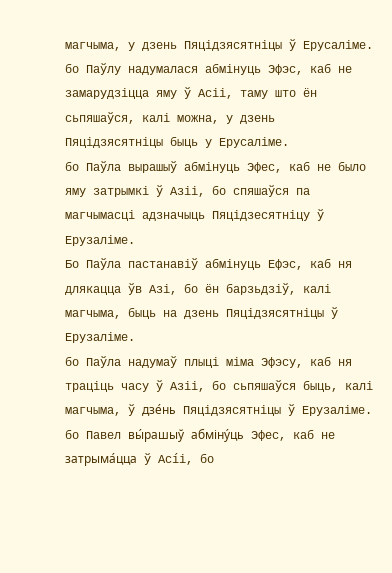магчыма, у дзень Пяцідзясятніцы ў Ерусаліме.
бо Паўлу надумалася абмінуць Эфэс, каб не замарудзіцца яму ў Асіі, таму што ён сьпяшаўся, калі можна, у дзень Пяцідзясятніцы быць у Ерусаліме.
бо Паўла вырашыў абмінуць Эфес, каб не было яму затрымкі ў Азіі, бо спяшаўся па магчымасці адзначыць Пяцідзесятніцу ў Ерузаліме.
Бо Паўла пастанавіў абмінуць Ефэс, каб ня длякацца ўв Азі, бо ён барзьдзіў, калі магчыма, быць на дзень Пяцідзясятніцы ў Ерузаліме.
бо Паўла надумаў плыці міма Эфэсу, каб ня траціць часу ў Азіі, бо сьпяшаўся быць, калі магчыма, ў дзе́нь Пяцідзясятніцы ў Ерузаліме.
бо Павел вы́рашыў абміну́ць Эфес, каб не затрыма́цца ў Асíі, бо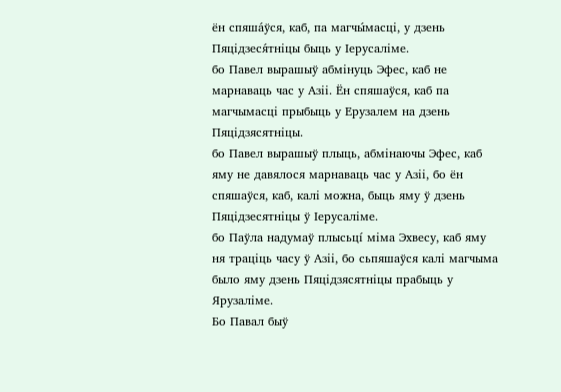ён спяша́ўся, каб, па магчы́масці, у дзень Пяцідзеся́тніцы быць у Іерусаліме.
бо Павел вырашыў абмінуць Эфес, каб не марнаваць час у Азіі. Ён спяшаўся, каб па магчымасці прыбыць у Ерузалем на дзень Пяцідзясятніцы.
бо Павел вырашыў плыць, абмінаючы Эфес, каб яму не давялося марнаваць час у Азіі, бо ён спяшаўся, каб, калі можна, быць яму ў дзень Пяцідзесятніцы ў Іерусаліме.
бо Паўла надумаў плысьцí міма Эхвесу, каб яму ня траціць часу ў Азіі, бо сьпяшаўся калі магчыма было яму дзень Пяцідзясятніцы прабыць у Ярузаліме.
Бо Павал быў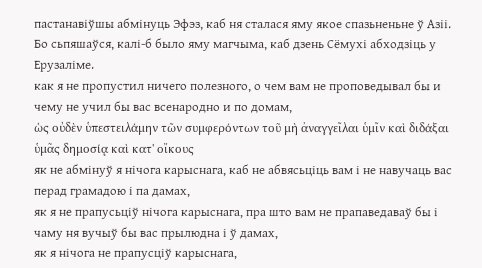пастанавіўшы абмінуць Эфэз, каб ня сталася яму якое спазьненьне ў Азіі. Бо сьпяшаўся, калі-б было яму магчыма, каб дзень Сёмухі абходзіць у Ерузаліме.
как я не пропустил ничего полезного, о чем вам не проповедывал бы и чему не учил бы вас всенародно и по домам,
ὡς οὐδὲν ὑπεστειλάμην τῶν συμφερόντων τοῦ μὴ ἀναγγεῖλαι ὑμῖν καὶ διδάξαι ὑμᾶς δημοσίᾳ καὶ κατ' οἴκους
як не абмінуў я нічога карыснага, каб не абвясьціць вам і не навучаць вас перад грамадою і па дамах,
як я не прапусьціў нічога карыснага, пра што вам не прапаведаваў бы і чаму ня вучыў бы вас прылюдна і ў дамах,
як я нічога не прапусціў карыснага,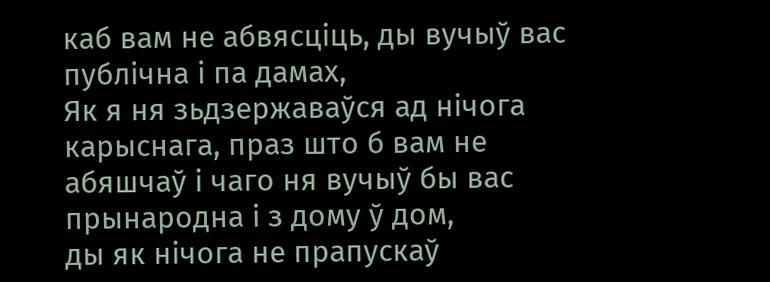каб вам не абвясціць, ды вучыў вас публічна і па дамах,
Як я ня зьдзержаваўся ад нічога карыснага, праз што б вам не абяшчаў і чаго ня вучыў бы вас прынародна і з дому ў дом,
ды як нічога не прапускаў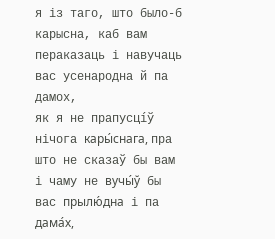я із таго, што было-б карысна, каб вам пераказаць і навучаць вас усенародна й па дамох,
як я не прапусцíў нічога кары́снага, пра што не сказаў бы вам і чаму не вучы́ў бы вас прылю́дна і па дама́х,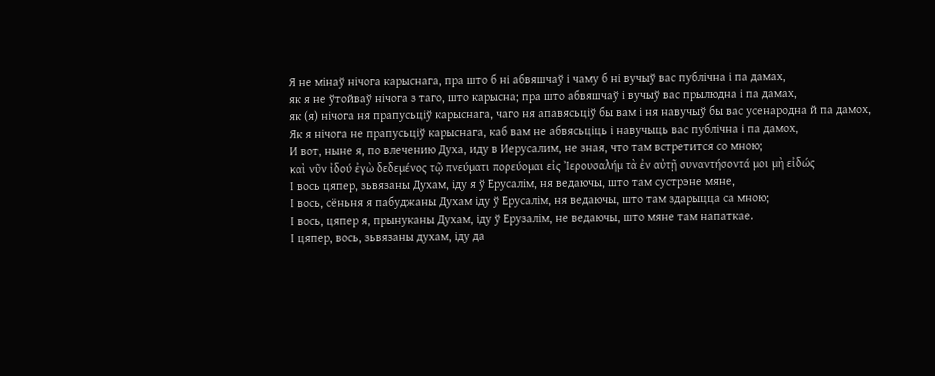Я не мінаў нічога карыснага, пра што б ні абвяшчаў і чаму б ні вучыў вас публічна і па дамах,
як я не ўтойваў нічога з таго, што карысна; пра што абвяшчаў і вучыў вас прылюдна і па дамах,
як (я) нічога ня прапусьціў карыснага, чаго ня апавясьціў бы вам і ня навучыў бы вас усенародна й па дамох,
Як я нічога не прапусьціў карыснага, каб вам не абвясьціць і навучыць вас публічна і па дамох,
И вот, ныне я, по влечению Духа, иду в Иерусалим, не зная, что там встретится со мною;
καὶ νῦν ἰδού ἐγὼ δεδεμένος τῷ πνεύματι πορεύομαι εἰς Ἰερουσαλήμ τὰ ἐν αὐτῇ συναντήσοντά μοι μὴ εἰδώς
І вось цяпер, зьвязаны Духам, іду я ў Ерусалім, ня ведаючы, што там сустрэне мяне,
І вось, сёньня я пабуджаны Духам іду ў Ерусалім, ня ведаючы, што там здарыцца са мною;
І вось, цяпер я, прынуканы Духам, іду ў Ерузалім, не ведаючы, што мяне там напаткае.
І цяпер, вось, зьвязаны духам, іду да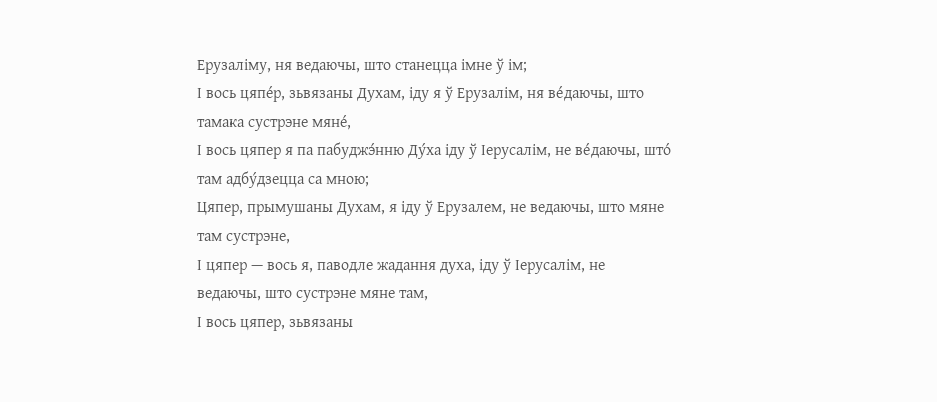Ерузаліму, ня ведаючы, што станецца імне ў ім;
І вось цяпе́р, зьвязаны Духам, іду я ў Ерузалім, ня ве́даючы, што тамака сустрэне мяне́,
І вось цяпер я па пабуджэ́нню Ду́ха іду ў Іерусалім, не ве́даючы, што́ там адбу́дзецца са мною;
Цяпер, прымушаны Духам, я іду ў Ерузалем, не ведаючы, што мяне там сустрэне,
І цяпер — вось я, паводле жадання духа, іду ў Іерусалім, не ведаючы, што сустрэне мяне там,
І вось цяпер, зьвязаны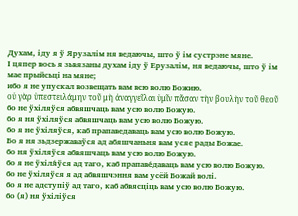Духам, іду я ў Ярузалім ня ведаючы, што ў ім сустрэне мяне.
І цяпер вось я зьвязаны духам іду ў Ерузалім, ня ведаючы, што ў ім мае прыйсьці на мяне;
ибо я не упускал возвещать вам всю волю Божию.
οὐ γὰρ ὑπεστειλάμην τοῦ μὴ ἀναγγεῖλαι ὑμῖν πᾶσαν τὴν βουλὴν τοῦ θεοῦ
бо не ўхіляўся абвяшчаць вам усю волю Божую.
бо я ня ўхіляўся абвяшчаць вам усю волю Божую.
бо я не ўхіляўся, каб прапаведаваць вам усю волю Божую.
Бо я ня зьдзержаваўся ад абяшчаньня вам усяе рады Божае.
бо ня ўхіляўся абвяшчаць вам усю волю Божую.
бо я не ўхіля́ўся ад таго, каб прапаве́даваць вам усю волю Божую.
бо не ўхіляўся я ад абвяшчэння вам усёй Божай волі.
бо я не адступіў ад таго, каб абвясціць вам усю волю Божую.
бо (я) ня ўхіліўся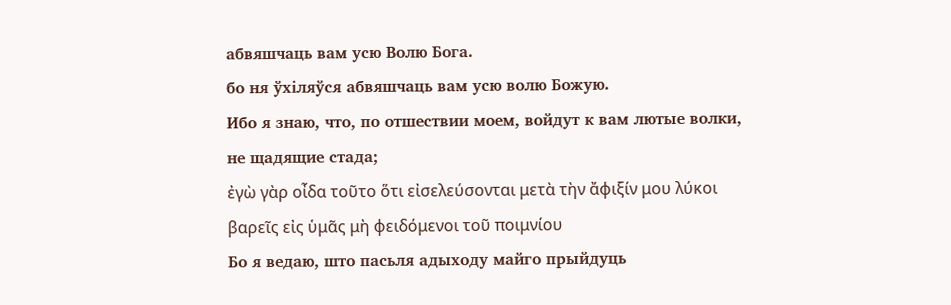абвяшчаць вам усю Волю Бога.
бо ня ўхіляўся абвяшчаць вам усю волю Божую.
Ибо я знаю, что, по отшествии моем, войдут к вам лютые волки, не щадящие стада;
ἐγὼ γὰρ οἶδα τοῦτο ὅτι εἰσελεύσονται μετὰ τὴν ἄφιξίν μου λύκοι βαρεῖς εἰς ὑμᾶς μὴ φειδόμενοι τοῦ ποιμνίου
Бо я ведаю, што пасьля адыходу майго прыйдуць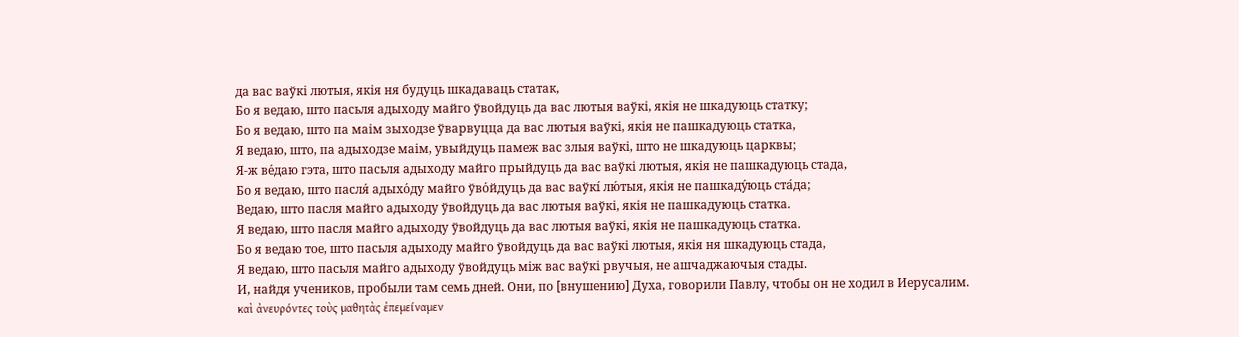да вас ваўкі лютыя, якія ня будуць шкадаваць статак,
Бо я ведаю, што пасьля адыходу майго ўвойдуць да вас лютыя ваўкі, якія не шкадуюць статку;
Бо я ведаю, што па маім зыходзе ўварвуцца да вас лютыя ваўкі, якія не пашкадуюць статка,
Я ведаю, што, па адыходзе маім, увыйдуць памеж вас злыя ваўкі, што не шкадуюць царквы;
Я-ж ве́даю гэта, што пасьля адыходу майго прыйдуць да вас ваўкі лютыя, якія не пашкадуюць стада,
Бо я ведаю, што пасля́ адыхо́ду майго ўво́йдуць да вас ваўкí лю́тыя, якія не пашкаду́юць ста́да;
Ведаю, што пасля майго адыходу ўвойдуць да вас лютыя ваўкі, якія не пашкадуюць статка.
Я ведаю, што пасля майго адыходу ўвойдуць да вас лютыя ваўкі, якія не пашкадуюць статка.
Бо я ведаю тое, што пасьля адыходу майго ўвойдуць да вас ваўкі лютыя, якія ня шкадуюць стада,
Я ведаю, што пасьля майго адыходу ўвойдуць між вас ваўкі рвучыя, не ашчаджаючыя стады.
И, найдя учеников, пробыли там семь дней. Они, по [внушению] Духа, говорили Павлу, чтобы он не ходил в Иерусалим.
καὶ ἀνευρόντες τοὺς μαθητὰς ἐπεμείναμεν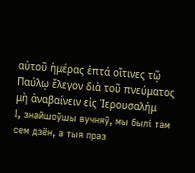αὐτοῦ ἡμέρας ἑπτά οἵτινες τῷ Παύλῳ ἔλεγον διὰ τοῦ πνεύματος μὴ ἀναβαίνειν εἰς Ἰερουσαλήμ
І, знайшоўшы вучняў, мы былі там сем дзён, а тыя праз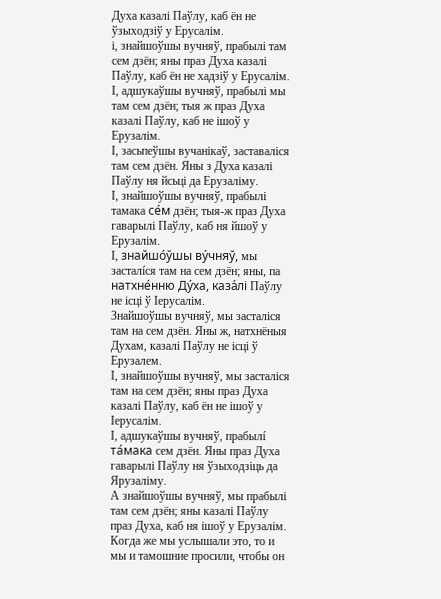Духа казалі Паўлу, каб ён не ўзыходзіў у Ерусалім.
і, знайшоўшы вучняў, прабылі там сем дзён; яны праз Духа казалі Паўлу, каб ён не хадзіў у Ерусалім.
І, адшукаўшы вучняў, прабылі мы там сем дзён; тыя ж праз Духа казалі Паўлу, каб не ішоў у Ерузалім.
І, засьпеўшы вучанікаў, заставаліся там сем дзён. Яны з Духа казалі Паўлу ня йсьці да Ерузаліму.
І, знайшоўшы вучняў, прабылі тамака се́м дзён; тыя-ж праз Духа гаварылі Паўлу, каб ня йшоў у Ерузалім.
І, знайшо́ўшы ву́чняў, мы засталíся там на сем дзён; яны, па натхне́нню Ду́ха, каза́лі Паўлу не ісці ў Іерусалім.
Знайшоўшы вучняў, мы засталіся там на сем дзён. Яны ж, натхнёныя Духам, казалі Паўлу не ісці ў Ерузалем.
І, знайшоўшы вучняў, мы засталіся там на сем дзён; яны праз Духа казалі Паўлу, каб ён не ішоў у Іерусалім.
І, адшукаўшы вучняў, прабылí та́мака сем дзён. Яны праз Духа гаварылі Паўлу ня ўзыходзіць да Ярузаліму.
А знайшоўшы вучняў, мы прабылі там сем дзён; яны казалі Паўлу праз Духа, каб ня ішоў у Ерузалім.
Когда же мы услышали это, то и мы и тамошние просили, чтобы он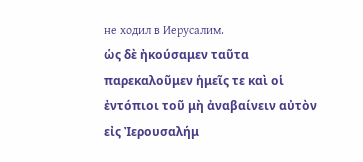не ходил в Иерусалим.
ὡς δὲ ἠκούσαμεν ταῦτα παρεκαλοῦμεν ἡμεῖς τε καὶ οἱ ἐντόπιοι τοῦ μὴ ἀναβαίνειν αὐτὸν εἰς Ἰερουσαλήμ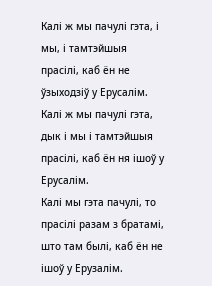Калі ж мы пачулі гэта, і мы, і тамтэйшыя прасілі, каб ён не ўзыходзіў у Ерусалім.
Калі ж мы пачулі гэта, дык і мы і тамтэйшыя прасілі, каб ён ня ішоў у Ерусалім.
Калі мы гэта пачулі, то прасілі разам з братамі, што там былі, каб ён не ішоў у Ерузалім.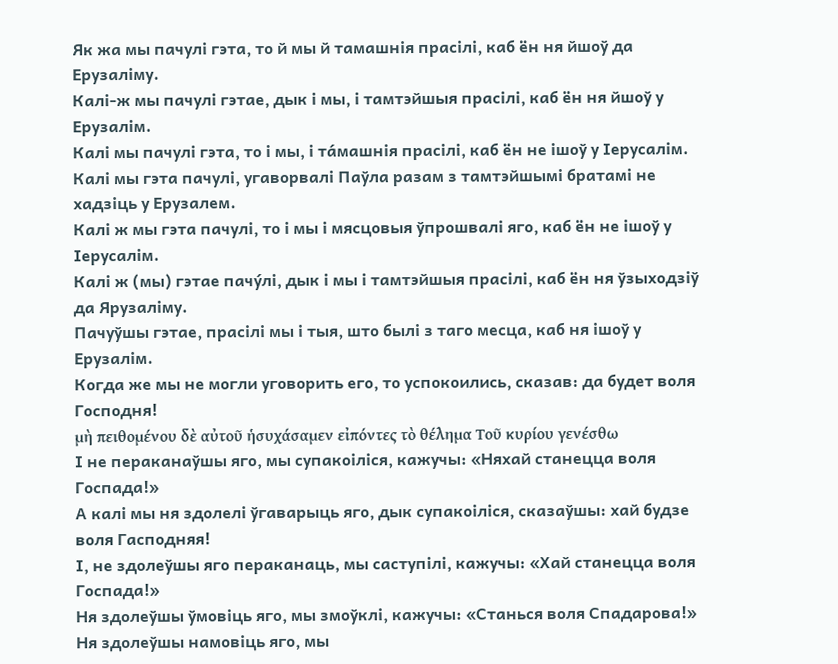Як жа мы пачулі гэта, то й мы й тамашнія прасілі, каб ён ня йшоў да Ерузаліму.
Калі-ж мы пачулі гэтае, дык і мы, і тамтэйшыя прасілі, каб ён ня йшоў у Ерузалім.
Калі мы пачулі гэта, то і мы, і та́машнія прасілі, каб ён не ішоў у Іерусалім.
Калі мы гэта пачулі, угаворвалі Паўла разам з тамтэйшымі братамі не хадзіць у Ерузалем.
Калі ж мы гэта пачулі, то і мы і мясцовыя ўпрошвалі яго, каб ён не ішоў у Іерусалім.
Калі ж (мы) гэтае пачу́лі, дык і мы і тамтэйшыя прасілі, каб ён ня ўзыходзіў да Ярузаліму.
Пачуўшы гэтае, прасілі мы і тыя, што былі з таго месца, каб ня ішоў у Ерузалім.
Когда же мы не могли уговорить его, то успокоились, сказав: да будет воля Господня!
μὴ πειθομένου δὲ αὐτοῦ ἡσυχάσαμεν εἰπόντες τὸ θέλημα Τοῦ κυρίου γενέσθω
І не пераканаўшы яго, мы супакоіліся, кажучы: «Няхай станецца воля Госпада!»
А калі мы ня здолелі ўгаварыць яго, дык супакоіліся, сказаўшы: хай будзе воля Гасподняя!
І, не здолеўшы яго пераканаць, мы саступілі, кажучы: «Хай станецца воля Госпада!»
Ня здолеўшы ўмовіць яго, мы змоўклі, кажучы: «Станься воля Спадарова!»
Ня здолеўшы намовіць яго, мы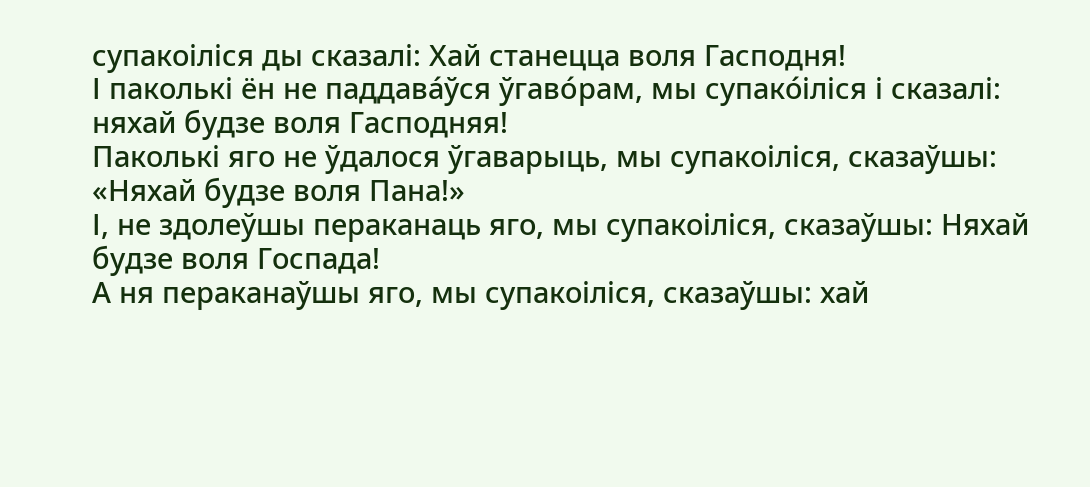супакоіліся ды сказалі: Хай станецца воля Гасподня!
І паколькі ён не паддава́ўся ўгаво́рам, мы супако́іліся і сказалі: няхай будзе воля Гасподняя!
Паколькі яго не ўдалося ўгаварыць, мы супакоіліся, сказаўшы: «Няхай будзе воля Пана!»
І, не здолеўшы пераканаць яго, мы супакоіліся, сказаўшы: Няхай будзе воля Госпада!
А ня пераканаўшы яго, мы супакоіліся, сказаўшы: хай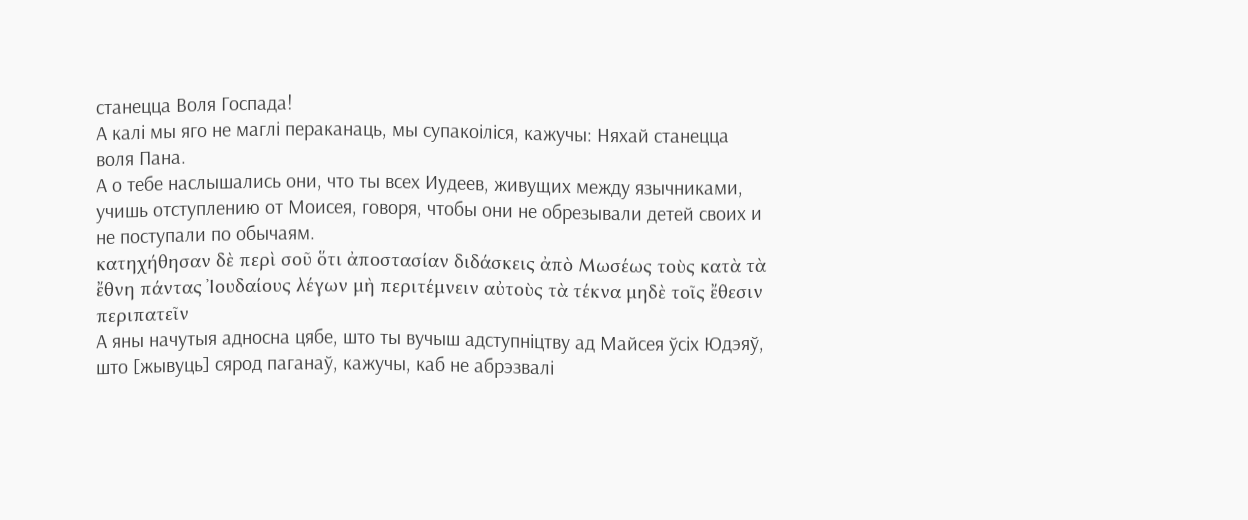станецца Воля Госпада!
А калі мы яго не маглі пераканаць, мы супакоіліся, кажучы: Няхай станецца воля Пана.
А о тебе наслышались они, что ты всех Иудеев, живущих между язычниками, учишь отступлению от Моисея, говоря, чтобы они не обрезывали детей своих и не поступали по обычаям.
κατηχήθησαν δὲ περὶ σοῦ ὅτι ἀποστασίαν διδάσκεις ἀπὸ Μωσέως τοὺς κατὰ τὰ ἔθνη πάντας Ἰουδαίους λέγων μὴ περιτέμνειν αὐτοὺς τὰ τέκνα μηδὲ τοῖς ἔθεσιν περιπατεῖν
А яны начутыя адносна цябе, што ты вучыш адступніцтву ад Майсея ўсіх Юдэяў, што [жывуць] сярод паганаў, кажучы, каб не абрэзвалі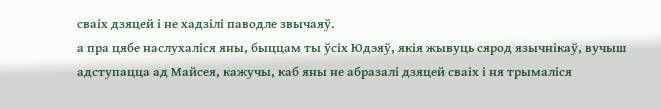сваіх дзяцей і не хадзілі паводле звычаяў.
а пра цябе наслухаліся яны, быццам ты ўсіх Юдэяў, якія жывуць сярод язычнікаў, вучыш адступацца ад Майсея, кажучы, каб яны не абразалі дзяцей сваіх і ня трымаліся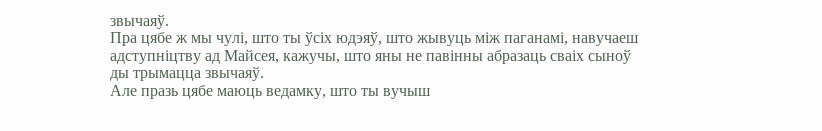звычаяў.
Пра цябе ж мы чулі, што ты ўсіх юдэяў, што жывуць між паганамі, навучаеш адступніцтву ад Майсея, кажучы, што яны не павінны абразаць сваіх сыноў ды трымацца звычаяў.
Але празь цябе маюць ведамку, што ты вучыш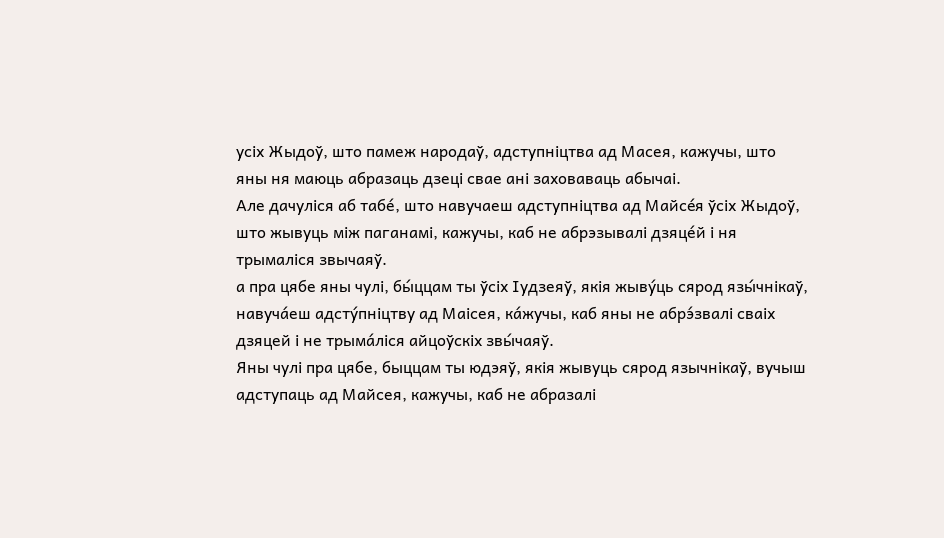усіх Жыдоў, што памеж народаў, адступніцтва ад Масея, кажучы, што яны ня маюць абразаць дзеці свае ані заховаваць абычаі.
Але дачуліся аб табе́, што навучаеш адступніцтва ад Майсе́я ўсіх Жыдоў, што жывуць між паганамі, кажучы, каб не абрэзывалі дзяце́й і ня трымаліся звычаяў.
а пра цябе яны чулі, бы́ццам ты ўсіх Іудзеяў, якія жыву́ць сярод язы́чнікаў, навуча́еш адсту́пніцтву ад Маісея, ка́жучы, каб яны не абрэ́звалі сваіх дзяцей і не трыма́ліся айцоўскіх звы́чаяў.
Яны чулі пра цябе, быццам ты юдэяў, якія жывуць сярод язычнікаў, вучыш адступаць ад Майсея, кажучы, каб не абразалі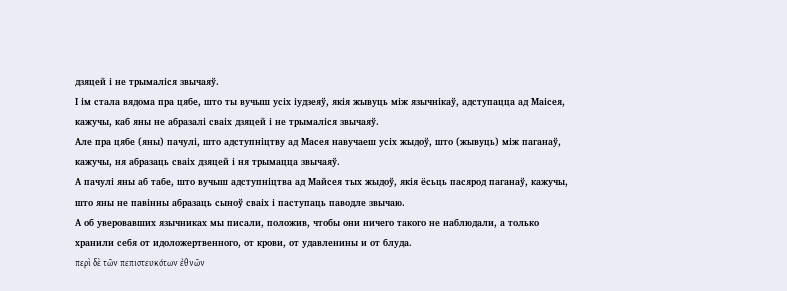дзяцей і не трымаліся звычаяў.
І ім стала вядома пра цябе, што ты вучыш усіх іудзеяў, якія жывуць між язычнікаў, адступацца ад Маісея, кажучы, каб яны не абразалі сваіх дзяцей і не трымаліся звычаяў.
Але пра цябе (яны) пачулі, што адступніцтву ад Масея навучаеш усіх жыдоў, што (жывуць) між паганаў, кажучы, ня абразаць сваіх дзяцей і ня трымацца звычаяў.
А пачулі яны аб табе, што вучыш адступніцтва ад Майсея тых жыдоў, якія ёсьць пасярод паганаў, кажучы, што яны не павінны абразаць сыноў сваіх і паступаць паводле звычаю.
А об уверовавших язычниках мы писали, положив, чтобы они ничего такого не наблюдали, а только хранили себя от идоложертвенного, от крови, от удавленины и от блуда.
περὶ δὲ τῶν πεπιστευκότων ἐθνῶν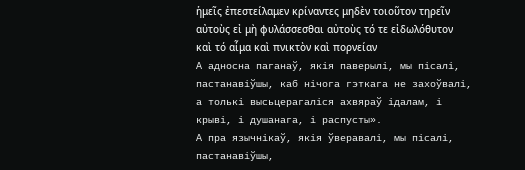ἡμεῖς ἐπεστείλαμεν κρίναντες μηδὲν τοιοῦτον τηρεῖν αὐτοὺς εἰ μὴ φυλάσσεσθαι αὐτοὺς τό τε εἰδωλόθυτον καὶ τό αἷμα καὶ πνικτὸν καὶ πορνείαν
А адносна паганаў, якія паверылі, мы пісалі, пастанавіўшы, каб нічога гэткага не захоўвалі, а толькі высьцерагаліся ахвяраў ідалам, і крыві, і душанага, і распусты».
А пра язычнікаў, якія ўверавалі, мы пісалі, пастанавіўшы,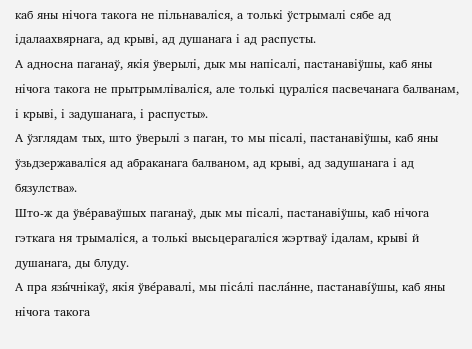каб яны нічога такога не пільнаваліся, а толькі ўстрымалі сябе ад ідалаахвярнага, ад крыві, ад душанага і ад распусты.
А адносна паганаў, якія ўверылі, дык мы напісалі, пастанавіўшы, каб яны нічога такога не прытрымліваліся, але толькі цураліся пасвечанага балванам, і крыві, і задушанага, і распусты».
А ўзглядам тых, што ўверылі з паган, то мы пісалі, пастанавіўшы, каб яны ўзьдзержаваліся ад абраканага балваном, ад крыві, ад задушанага і ад бязулства».
Што-ж да ўве́раваўшых паганаў, дык мы пісалі, пастанавіўшы, каб нічога гэткага ня трымаліся, а толькі высьцерагаліся жэртваў ідалам, крыві й душанага, ды блуду.
А пра язы́чнікаў, якія ўве́равалі, мы піса́лі пасла́нне, пастанавíўшы, каб яны нічога такога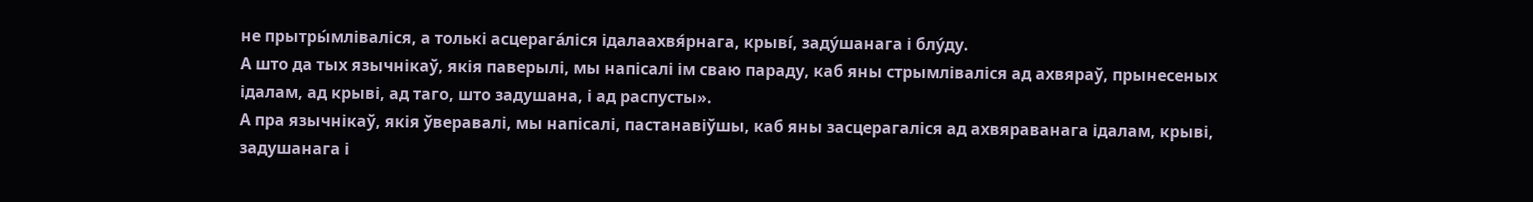не прытры́мліваліся, а толькі асцерага́ліся ідалаахвя́рнага, крывí, заду́шанага і блу́ду.
А што да тых язычнікаў, якія паверылі, мы напісалі ім сваю параду, каб яны стрымліваліся ад ахвяраў, прынесеных ідалам, ад крыві, ад таго, што задушана, і ад распусты».
А пра язычнікаў, якія ўверавалі, мы напісалі, пастанавіўшы, каб яны засцерагаліся ад ахвяраванага ідалам, крыві, задушанага і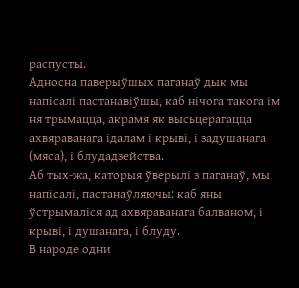распусты.
Адносна паверыўшых паганаў дык мы напісалі пастанавіўшы, каб нічога такога ім ня трымацца, акрамя як высьцерагацца ахвяраванага ідалам і крыві, і задушанага (мяса), і блудадзейства.
Аб тых-жа, каторыя ўверылі з паганаў, мы напісалі, пастанаўляючы: каб яны ўстрымаліся ад ахвяраванага балваном, і крыві, і душанага, і блуду.
В народе одни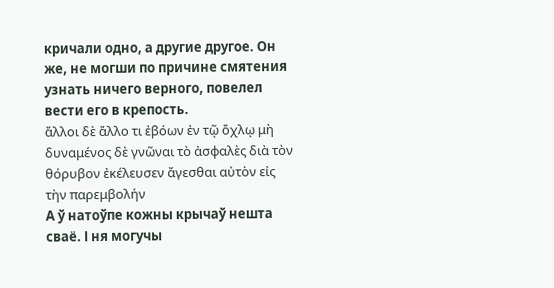кричали одно, а другие другое. Он же, не могши по причине смятения узнать ничего верного, повелел вести его в крепость.
ἄλλοι δὲ ἄλλο τι ἐβόων ἐν τῷ ὄχλῳ μὴ δυναμένος δὲ γνῶναι τὸ ἀσφαλὲς διὰ τὸν θόρυβον ἐκέλευσεν ἄγεσθαι αὐτὸν εἰς τὴν παρεμβολήν
А ў натоўпе кожны крычаў нешта сваё. І ня могучы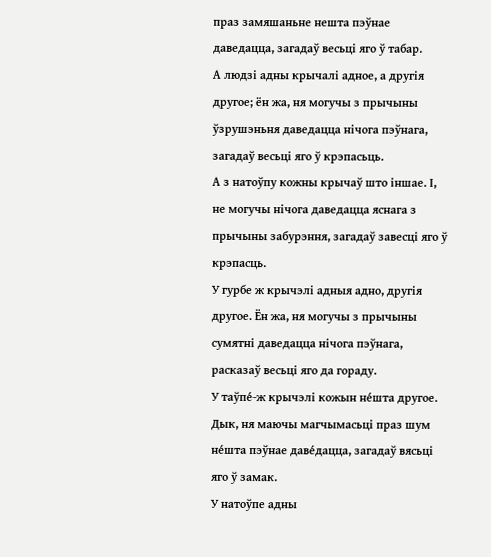праз замяшаньне нешта пэўнае даведацца, загадаў весьці яго ў табар.
А людзі адны крычалі адное, а другія другое; ён жа, ня могучы з прычыны ўзрушэньня даведацца нічога пэўнага, загадаў весьці яго ў крэпасьць.
А з натоўпу кожны крычаў што іншае. І, не могучы нічога даведацца яснага з прычыны забурэння, загадаў завесці яго ў крэпасць.
У гурбе ж крычэлі адныя адно, другія другое. Ён жа, ня могучы з прычыны сумятні даведацца нічога пэўнага, расказаў весьці яго да гораду.
У таўпе́-ж крычэлі кожын не́шта другое. Дык, ня маючы магчымасьці праз шум не́шта пэўнае даве́дацца, загадаў вясьці яго ў замак.
У натоўпе адны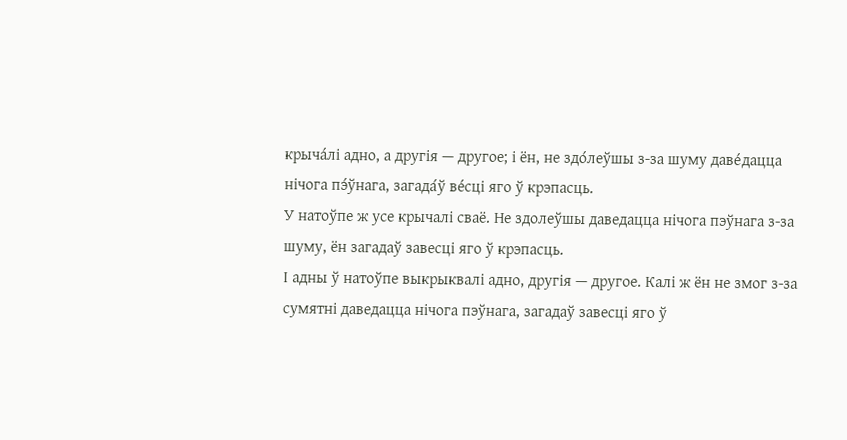крыча́лі адно, а другія — другое; і ён, не здо́леўшы з-за шуму даве́дацца нічога пэ́ўнага, загада́ў ве́сці яго ў крэпасць.
У натоўпе ж усе крычалі сваё. Не здолеўшы даведацца нічога пэўнага з-за шуму, ён загадаў завесці яго ў крэпасць.
І адны ў натоўпе выкрыквалі адно, другія — другое. Калі ж ён не змог з-за сумятні даведацца нічога пэўнага, загадаў завесці яго ў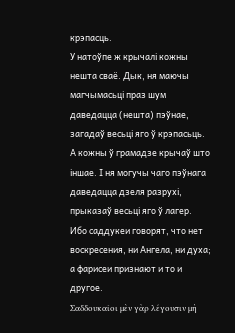крэпасць.
У натоўпе ж крычалі кожны нешта сваё. Дык, ня маючы магчымасьці праз шум даведацца (нешта) пэўнае, загадаў весьці яго ў крэпасьць.
А кожны ў грамадзе крычаў што іншае. І ня могучы чаго пэўнага даведацца дзеля разрухі, прыказаў весьці яго ў лагер.
Ибо саддукеи говорят, что нет воскресения, ни Ангела, ни духа; а фарисеи признают и то и другое.
Σαδδουκαῖοι μὲν γὰρ λέγουσιν μὴ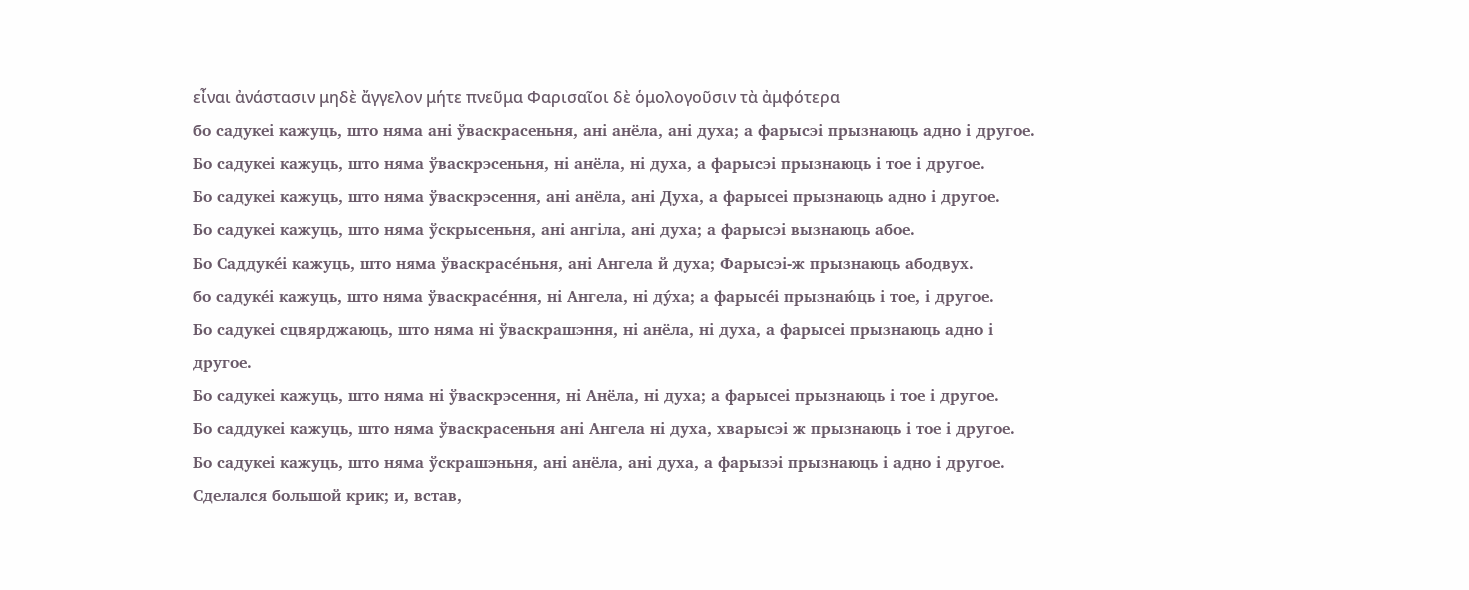εἶναι ἀνάστασιν μηδὲ ἄγγελον μήτε πνεῦμα Φαρισαῖοι δὲ ὁμολογοῦσιν τὰ ἀμφότερα
бо садукеі кажуць, што няма ані ўваскрасеньня, ані анёла, ані духа; а фарысэі прызнаюць адно і другое.
Бо садукеі кажуць, што няма ўваскрэсеньня, ні анёла, ні духа, а фарысэі прызнаюць і тое і другое.
Бо садукеі кажуць, што няма ўваскрэсення, ані анёла, ані Духа, а фарысеі прызнаюць адно і другое.
Бо садукеі кажуць, што няма ўскрысеньня, ані ангіла, ані духа; а фарысэі вызнаюць абое.
Бо Саддуке́і кажуць, што няма ўваскрасе́ньня, ані Ангела й духа; Фарысэі-ж прызнаюць абодвух.
бо садуке́і кажуць, што няма ўваскрасе́ння, ні Ангела, ні ду́ха; а фарысе́і прызнаю́ць і тое, і другое.
Бо садукеі сцвярджаюць, што няма ні ўваскрашэння, ні анёла, ні духа, а фарысеі прызнаюць адно і другое.
Бо садукеі кажуць, што няма ні ўваскрэсення, ні Анёла, ні духа; а фарысеі прызнаюць і тое і другое.
Бо саддукеі кажуць, што няма ўваскрасеньня ані Ангела ні духа, хварысэі ж прызнаюць і тое і другое.
Бо садукеі кажуць, што няма ўскрашэньня, ані анёла, ані духа, а фарызэі прызнаюць і адно і другое.
Сделался большой крик; и, встав,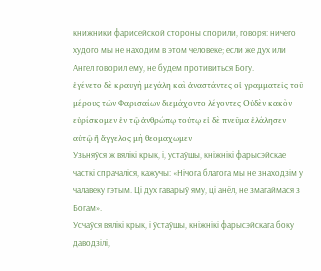книжники фарисейской стороны спорили, говоря: ничего худого мы не находим в этом человеке; если же дух или Ангел говорил ему, не будем противиться Богу.
ἐγένετο δὲ κραυγὴ μεγάλη καὶ ἀναστάντες οἱ γραμματεῖς τοῦ μέρους τῶν Φαρισαίων διεμάχοντο λέγοντες Οὐδὲν κακὸν εὑρίσκομεν ἐν τῷ ἀνθρώπῳ τούτῳ εἰ δὲ πνεῦμα ἐλάλησεν αὐτῷ ἢ ἄγγελος μὴ θεομαχωμεν
Узьняўся ж вялікі крык, і, устаўшы, кніжнікі фарысэйскае часткі спрачаліся, кажучы: «Нічога благога мы не знаходзім у чалавеку гэтым. Ці дух гаварыў яму, ці анёл, не змагаймася з Богам».
Усчаўся вялікі крык, і ўстаўшы, кніжнікі фарысэйскага боку даводзілі,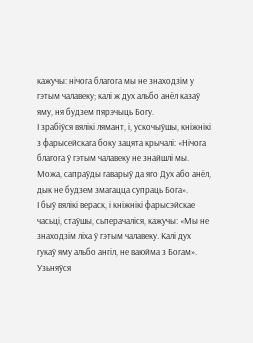кажучы: нічога благога мы не знаходзім у гэтым чалавеку; калі ж дух альбо анёл казаў яму, ня будзем пярэчыць Богу.
І зрабіўся вялікі лямант, і, ускочыўшы, кніжнікі з фарысейскага боку зацята крычалі: «Нічога благога ў гэтым чалавеку не знайшлі мы. Можа, сапраўды гаварыў да яго Дух або анёл, дык не будзем змагацца супраць Бога».
І быў вялікі вераск, і кніжнікі фарысэйскае часьці, стаўшы, сьперачаліся, кажучы: «Мы не знаходзім ліха ў гэтым чалавеку. Калі дух гукаў яму альбо ангіл, не ваюйма з Богам».
Узьняўся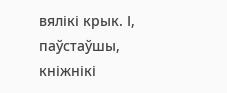вялікі крык. І, паўстаўшы, кніжнікі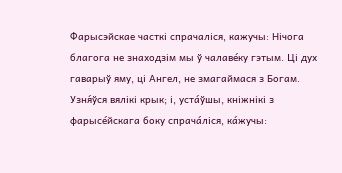Фарысэйскае часткі спрачаліся, кажучы: Нічога благога не знаходзім мы ў чалаве́ку гэтым. Ці дух гаварыў яму, ці Ангел, не змагаймася з Богам.
Узня́ўся вялікі крык; і, уста́ўшы, кніжнікі з фарысе́йскага боку спрача́ліся, ка́жучы: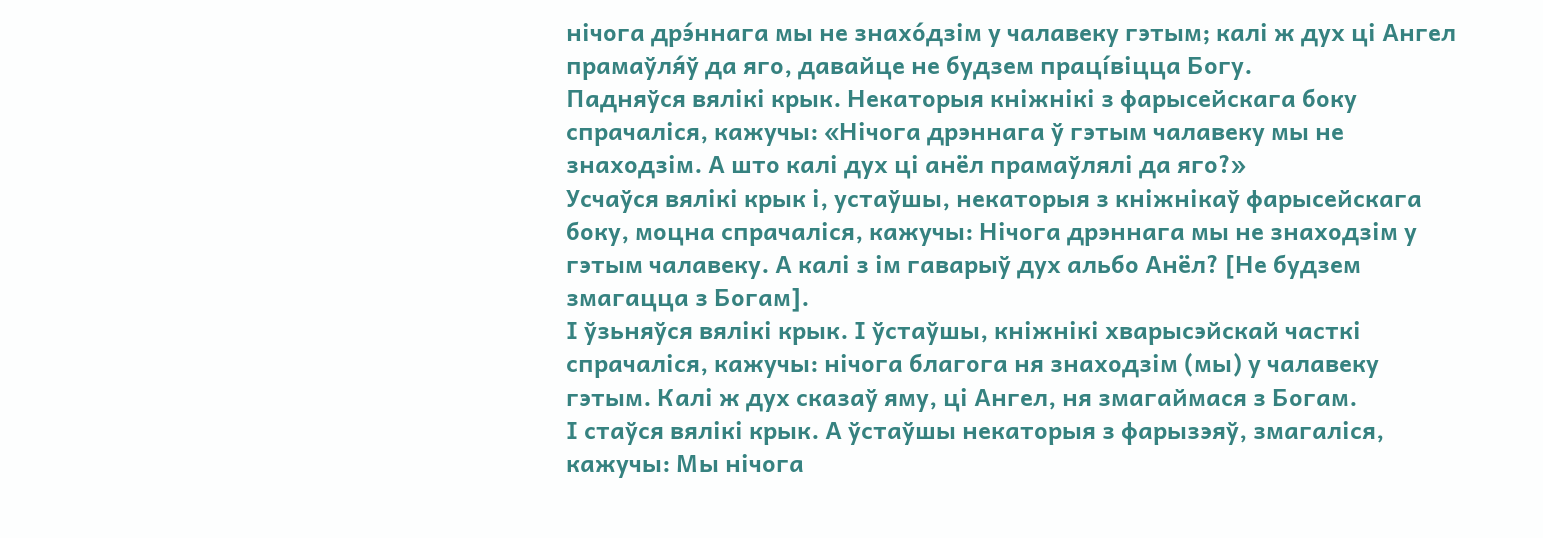нічога дрэ́ннага мы не знахо́дзім у чалавеку гэтым; калі ж дух ці Ангел прамаўля́ў да яго, давайце не будзем працíвіцца Богу.
Падняўся вялікі крык. Некаторыя кніжнікі з фарысейскага боку спрачаліся, кажучы: «Нічога дрэннага ў гэтым чалавеку мы не знаходзім. А што калі дух ці анёл прамаўлялі да яго?»
Усчаўся вялікі крык і, устаўшы, некаторыя з кніжнікаў фарысейскага боку, моцна спрачаліся, кажучы: Нічога дрэннага мы не знаходзім у гэтым чалавеку. А калі з ім гаварыў дух альбо Анёл? [Не будзем змагацца з Богам].
І ўзьняўся вялікі крык. І ўстаўшы, кніжнікі хварысэйскай часткі спрачаліся, кажучы: нічога благога ня знаходзім (мы) у чалавеку гэтым. Калі ж дух сказаў яму, ці Ангел, ня змагаймася з Богам.
І стаўся вялікі крык. А ўстаўшы некаторыя з фарызэяў, змагаліся, кажучы: Мы нічога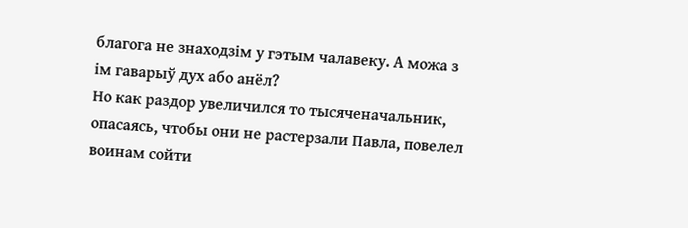благога не знаходзім у гэтым чалавеку. А можа з ім гаварыў дух або анёл?
Но как раздор увеличился то тысяченачальник, опасаясь, чтобы они не растерзали Павла, повелел воинам сойти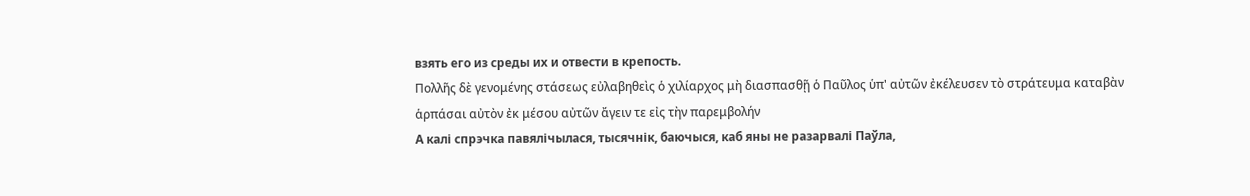взять его из среды их и отвести в крепость.
Πολλῆς δὲ γενομένης στάσεως εὐλαβηθεὶς ὁ χιλίαρχος μὴ διασπασθῇ ὁ Παῦλος ὑπ' αὐτῶν ἐκέλευσεν τὸ στράτευμα καταβὰν ἁρπάσαι αὐτὸν ἐκ μέσου αὐτῶν ἄγειν τε εἰς τὴν παρεμβολήν
А калі спрэчка павялічылася, тысячнік, баючыся, каб яны не разарвалі Паўла,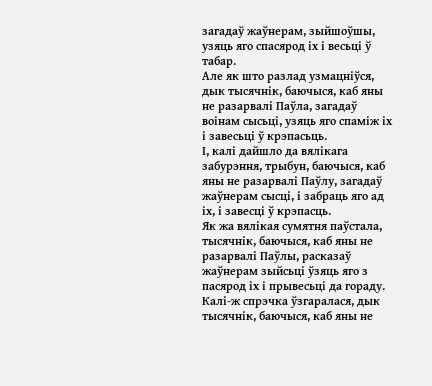загадаў жаўнерам, зыйшоўшы, узяць яго спасярод іх і весьці ў табар.
Але як што разлад узмацніўся, дык тысячнік, баючыся, каб яны не разарвалі Паўла, загадаў воінам сысьці, узяць яго спаміж іх і завесьці ў крэпасьць.
І, калі дайшло да вялікага забурэння, трыбун, баючыся, каб яны не разарвалі Паўлу, загадаў жаўнерам сысці, і забраць яго ад іх, і завесці ў крэпасць.
Як жа вялікая сумятня паўстала, тысячнік, баючыся, каб яны не разарвалі Паўлы, расказаў жаўнерам зыйсьці ўзяць яго з пасярод іх і прывесьці да гораду.
Калі-ж спрэчка ўзгаралася, дык тысячнік, баючыся, каб яны не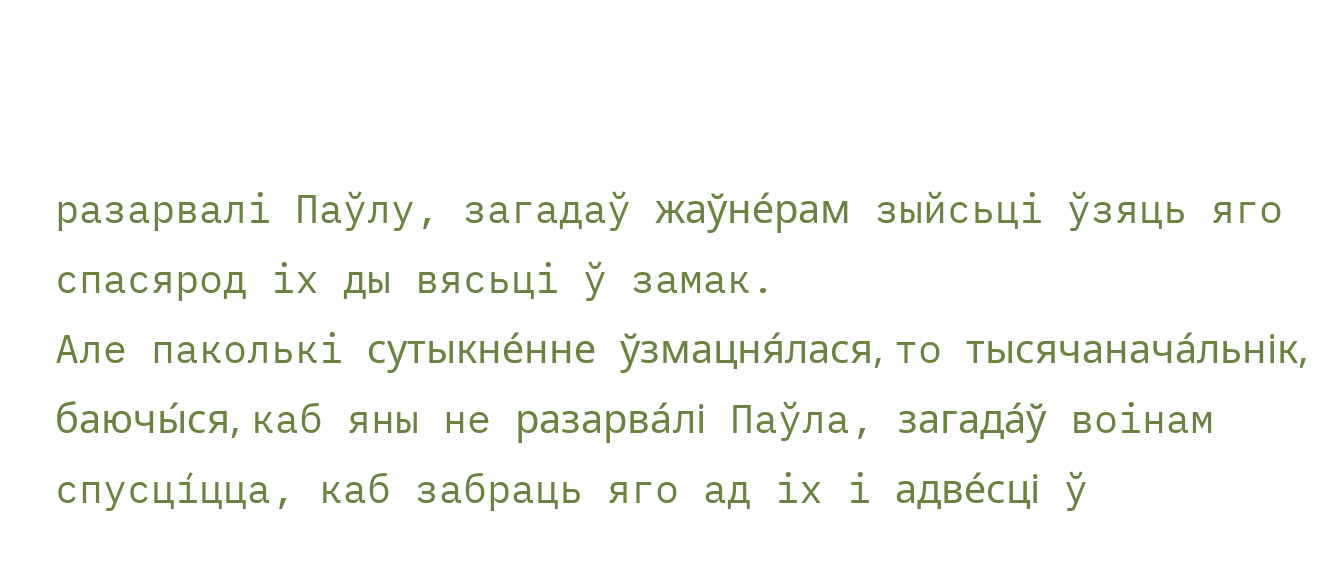разарвалі Паўлу, загадаў жаўне́рам зыйсьці ўзяць яго спасярод іх ды вясьці ў замак.
Але паколькі сутыкне́нне ўзмацня́лася, то тысячанача́льнік, баючы́ся, каб яны не разарва́лі Паўла, загада́ў воінам спусцíцца, каб забраць яго ад іх і адве́сці ў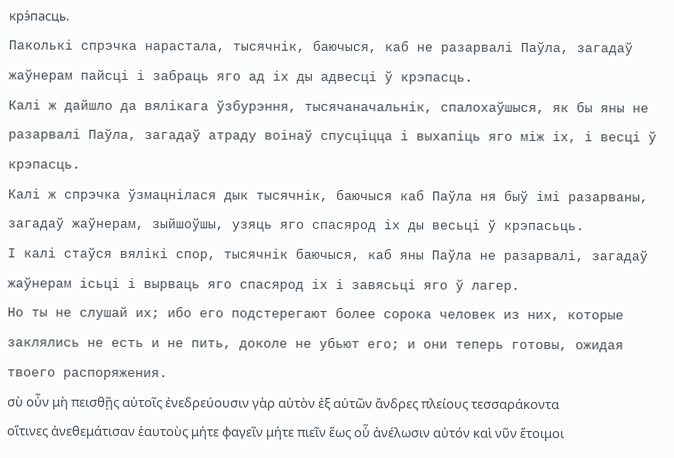крэ́пасць.
Паколькі спрэчка нарастала, тысячнік, баючыся, каб не разарвалі Паўла, загадаў жаўнерам пайсці і забраць яго ад іх ды адвесці ў крэпасць.
Калі ж дайшло да вялікага ўзбурэння, тысячаначальнік, спалохаўшыся, як бы яны не разарвалі Паўла, загадаў атраду воінаў спусціцца і выхапіць яго між іх, і весці ў крэпасць.
Калі ж спрэчка ўзмацнілася дык тысячнік, баючыся каб Паўла ня быў імі разарваны, загадаў жаўнерам, зыйшоўшы, узяць яго спасярод іх ды весьці ў крэпасьць.
І калі стаўся вялікі спор, тысячнік баючыся, каб яны Паўла не разарвалі, загадаў жаўнерам ісьці і вырваць яго спасярод іх і завясьці яго ў лагер.
Но ты не слушай их; ибо его подстерегают более сорока человек из них, которые заклялись не есть и не пить, доколе не убьют его; и они теперь готовы, ожидая твоего распоряжения.
σὺ οὖν μὴ πεισθῇς αὐτοῖς ἐνεδρεύουσιν γὰρ αὐτὸν ἐξ αὐτῶν ἄνδρες πλείους τεσσαράκοντα οἵτινες ἀνεθεμάτισαν ἑαυτοὺς μήτε φαγεῖν μήτε πιεῖν ἕως οὗ ἀνέλωσιν αὐτόν καὶ νῦν ἕτοιμοι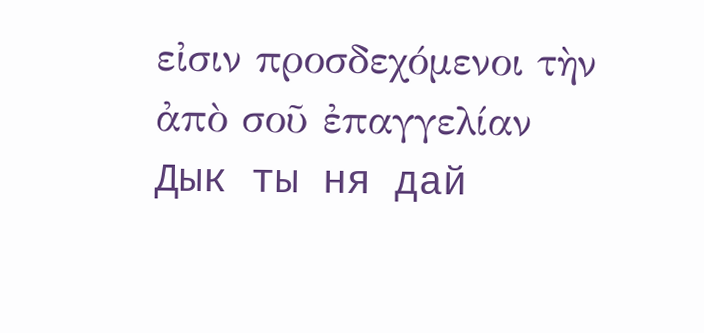εἰσιν προσδεχόμενοι τὴν ἀπὸ σοῦ ἐπαγγελίαν
Дык ты ня дай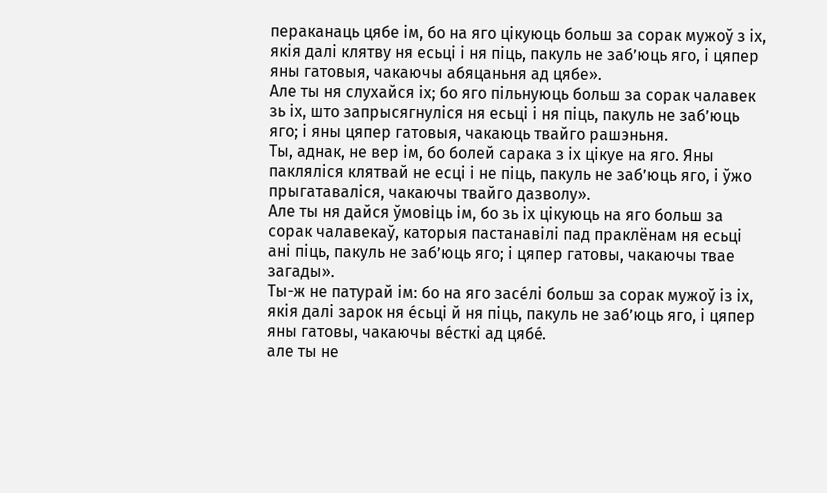пераканаць цябе ім, бо на яго цікуюць больш за сорак мужоў з іх, якія далі клятву ня есьці і ня піць, пакуль не заб’юць яго, і цяпер яны гатовыя, чакаючы абяцаньня ад цябе».
Але ты ня слухайся іх; бо яго пільнуюць больш за сорак чалавек зь іх, што запрысягнуліся ня есьці і ня піць, пакуль не заб’юць яго; і яны цяпер гатовыя, чакаюць твайго рашэньня.
Ты, аднак, не вер ім, бо болей сарака з іх цікуе на яго. Яны пакляліся клятвай не есці і не піць, пакуль не заб’юць яго, і ўжо прыгатаваліся, чакаючы твайго дазволу».
Але ты ня дайся ўмовіць ім, бо зь іх цікуюць на яго больш за сорак чалавекаў, каторыя пастанавілі пад праклёнам ня есьці ані піць, пакуль не заб’юць яго; і цяпер гатовы, чакаючы твае загады».
Ты-ж не патурай ім: бо на яго засе́лі больш за сорак мужоў із іх, якія далі зарок ня е́сьці й ня піць, пакуль не заб’юць яго, і цяпер яны гатовы, чакаючы ве́сткі ад цябе́.
але ты не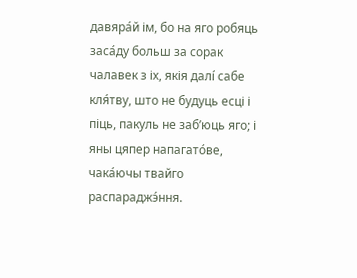давяра́й ім, бо на яго робяць заса́ду больш за сорак чалавек з іх, якія далí сабе кля́тву, што не будуць есці і піць, пакуль не заб’юць яго; і яны цяпер напагато́ве, чака́ючы твайго распараджэ́ння.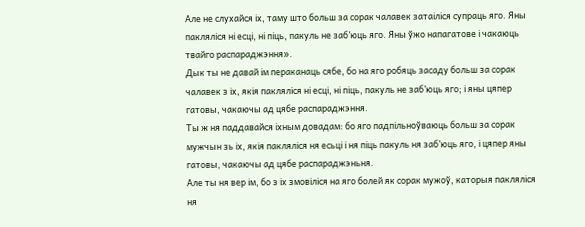Але не слухайся іх, таму што больш за сорак чалавек затаіліся супраць яго. Яны пакляліся ні есці, ні піць, пакуль не заб’юць яго. Яны ўжо напагатове і чакаюць твайго распараджэння».
Дык ты не давай ім пераканаць сябе, бо на яго робяць засаду больш за сорак чалавек з іх, якія пакляліся ні есці, ні піць, пакуль не заб’юць яго; і яны цяпер гатовы, чакаючы ад цябе распараджэння.
Ты ж ня паддавайся іхным довадам: бо яго падпільноўваюць больш за сорак мужчын зь іх, якія пакляліся ня есьці і ня піць пакуль ня заб’юць яго, і цяпер яны гатовы, чакаючы ад цябе распараджэньня.
Але ты ня вер ім, бо з іх змовіліся на яго болей як сорак мужоў, каторыя пакляліся ня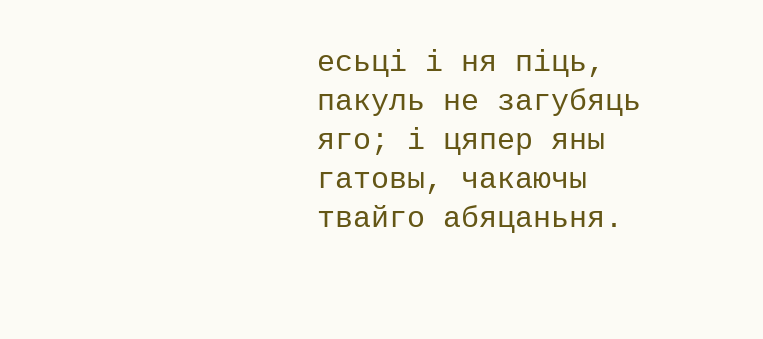есьці і ня піць, пакуль не загубяць яго; і цяпер яны гатовы, чакаючы твайго абяцаньня.